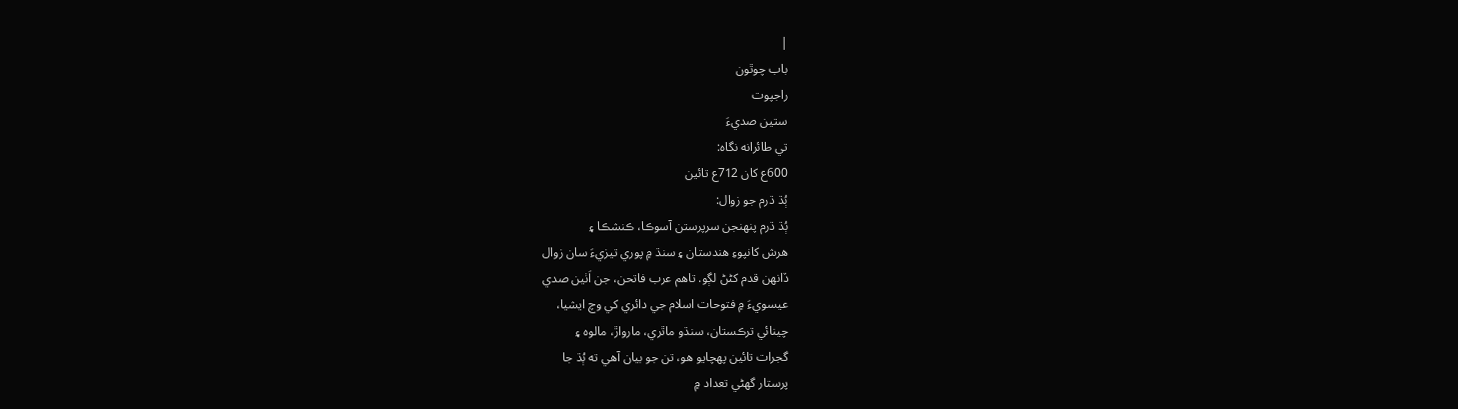|
باب چوٿون
راجپوت
ستين صديءَ
تي طائرانه نگاه:
600ع کان 712ع تائين
ٻُڌ ڌرم جو زوال:
ٻُڌ ڌرم پنھنجن سرپرستن آسوڪا، ڪنشڪا ۽
هرش کانپوءِ هندستان ۽ سنڌ ۾ پوري تيزيءَ سان زوال
ڏانھن قدم کڻڻ لڳو. تاهم عرب فاتحن، جن اَٺين صدي
عيسويءَ ۾ فتوحات اسلام جي دائري کي وچ ايشيا،
چينائي ترڪستان، سنڌو ماٿري، مارواڙ، مالوه ۽
گجرات تائين پھچايو هو، تن جو بيان آهي ته ٻُڌ جا
پرستار گهڻي تعداد ۾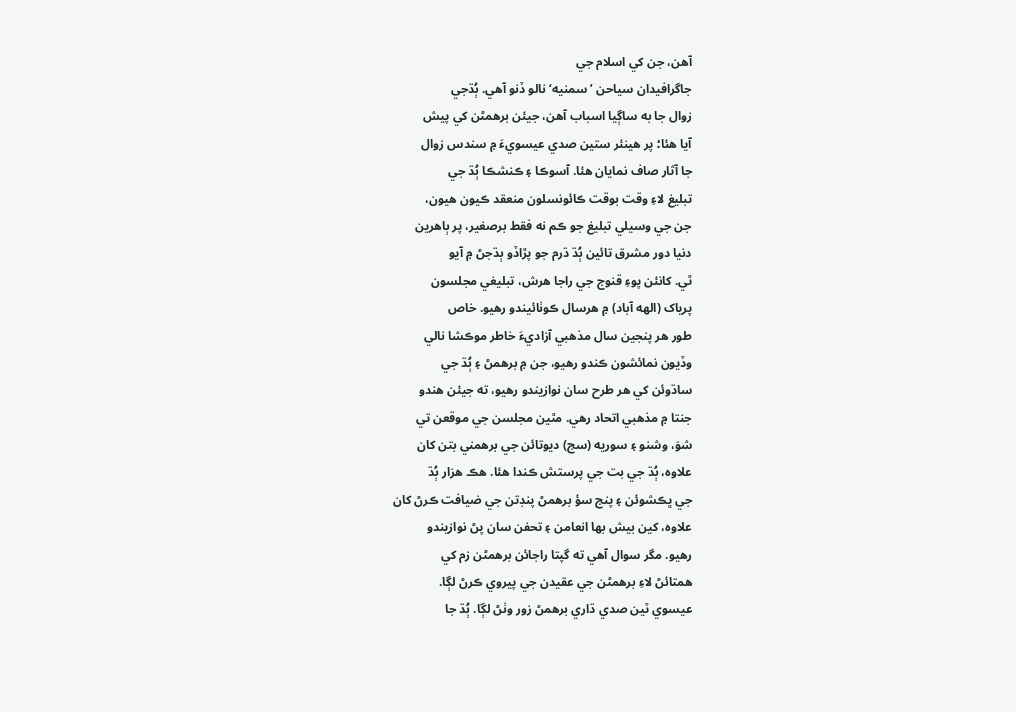آهن، جن کي اسلام جي
جاگرافيدان سياحن ’سمنيه‘ نالو ڏنو آهي. ٻُڌجي
زوال جا به ساڳيا اسباب آهن، جيئن برهمڻن کي پيش
آيا هئا؛ پر هينئر ستين صدي عيسويءَ ۾ سندس زوال
جا آثار صاف نمايان هئا. آسوڪا ۽ ڪنشڪا ٻُڌ جي
تبليغ لاءِ وقت بوقت ڪائونسلون منعقد ڪيون هيون،
جن جي وسيلي تبليغ جو ڪم نه فقط برصغير، پر ٻاهرين
دنيا دور مشرق تائين ٻُڌ ڌرم جو پڙاڏو ٻڌجڻ ۾ آيو
ٿي. کانئن پوءِ قنوج جي راجا هرش، تبليغي مجلسون
پرياک (الهه آباد) ۾ هرسال ڪوٺائيندو رهيو. خاص
طور هر پنجين سال مذهبي آزاديءَ خاطر موڪشا نالي
وڏيون نمائشون ڪندو رهيو، جن ۾ برهمڻ ۽ ٻُڌ جي
ساڌوئن کي هر طرح سان نوازيندو رهيو، ته جيئن هندو
جنتا ۾ مذهبي اتحاد رهي. مٿين مجلسن جي موقعن تي
شوَ، وشنو ۽ سوريه (سج) ديوتائن جي برهمني بتن کان
علاوه، ٻُڌ جي بت جي پرستش ڪندا هئا. هڪ هزار ٻُڌ
جي ڀڪشوئن ۽ پنج سؤ برهمڻ پنڊتن جي ضيافت ڪرڻ کان
علاوه، کين بيش بھا انعامن ۽ تحفن سان پڻ نوازيندو
رهيو. مگر سوال آهي ته گپتا راجائن برهمڻن زم کي
همتائڻ لاءِ برهمڻن جي عقيدن جي پيروي ڪرڻ لڳا.
عيسوي ٽين صدي ڌاري برهمڻ زور وٺڻ لڳا. ٻُڌ جا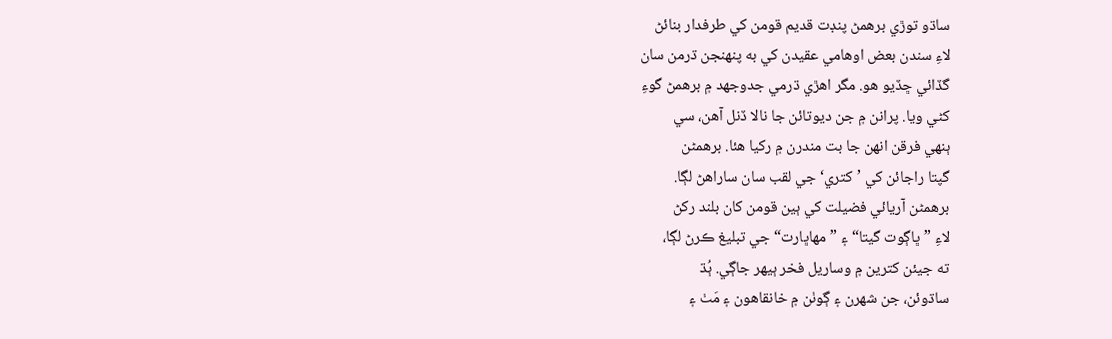ساڌو توڙي برهمڻ پنڊت قديم قومن کي طرفدار بنائڻ
لاءِ سندن بعض اوهامي عقيدن کي به پنھنجن ڌرمن سان
گڏائي ڇڏيو هو. مگر اهڙي ڌرمي جدوجهد ۾ برهمڻ گوءِ
کڻي ويا. پرانن ۾ جن ديوتائن جا نالا ڏنل آهن، سي
ٻنهي فرقن انھن جا بت مندرن ۾ رکيا هئا. برهمڻن
گپتا راجائن کي ’کتري‘ جي لقب سان ساراهڻ لڳا.
برهمڻن آريائي فضيلت کي ٻين قومن کان بلند رکڻ
لاءِ ”ڀاڳوت گيتا“ ۽ ”مھاڀارت“ جي تبليغ ڪرڻ لڳا،
ته جيئن کترين ۾ وساريل فخر ٻيهر جاڳي. ٻُڌ
ساڌوئن، جن شھرن ۽ ڳوٺن ۾ خانقاهون ۽ مَٺ ۽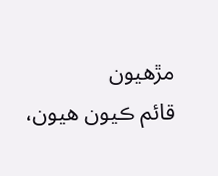مڙهيون
قائم ڪيون هيون،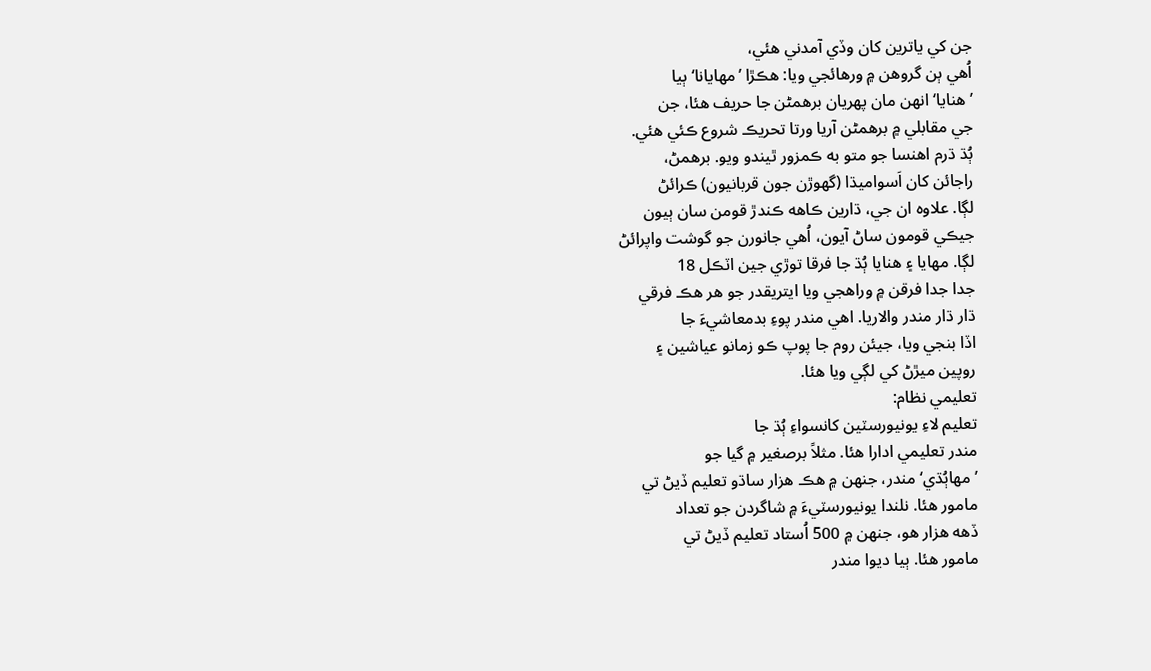جن کي ياترين کان وڏي آمدني هئي،
اُهي ٻن گروهن ۾ ورهائجي ويا: هڪڙا ’مھايانا‘ ٻيا
’هنايا‘ انھن مان پھريان برهمڻن جا حريف هئا، جن
جي مقابلي ۾ برهمڻن آريا ورتا تحريڪ شروع ڪئي هئي.
ٻُڌ ڌرم اهنسا جو متو به ڪمزور ٿيندو ويو. برهمڻ،
راجائن کان اَسواميڌا (گهوڙن جون قربانيون) ڪرائڻ
لڳا. علاوه ان جي، ڌارين ڪاهه ڪندڙ قومن سان ٻيون
جيڪي قومون ساڻ آيون، اُهي جانورن جو گوشت واپرائڻ
لڳا. مھايا ۽ هنايا ٻُڌ جا فرقا توڙي جين اٽڪل 18
جدا جدا فرقن ۾ وراهجي ويا ايتريقدر جو هر هڪ فرقي
ڌار ڌار مندر والاريا. اهي مندر پوءِ بدمعاشيءَ جا
اڏا بنجي ويا، جيئن روم جا پوپ ڪو زمانو عياشين ۽
روپين ميڙڻ کي لڳي ويا هئا.
تعليمي نظام:
تعليم لاءِ يونيورسٽين کانسواءِ ٻُڌ جا
مندر تعليمي ادارا هئا. مثلاً برصغير ۾ گيا جو
’مھاٻُڌي‘ مندر، جنھن ۾ هڪ هزار ساڌو تعليم ڏيڻ تي
مامور هئا. نلندا يونيورسٽيءَ ۾ شاگردن جو تعداد
ڏهه هزار هو، جنھن ۾ 500 اُستاد تعليم ڏيڻ تي
مامور هئا. ٻيا ديوا مندر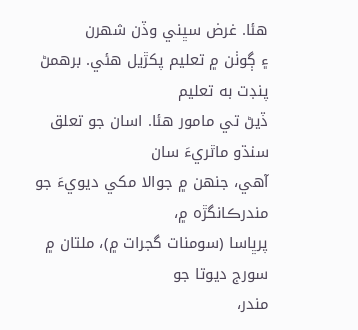هئا. غرض سڀني وڏن شھرن
۽ ڳوٺن ۾ تعليم پکڙيل هئي. برهمڻ پنڊت به تعليم
ڏيڻ تي مامور هئا. اسان جو تعلق سنڌو ماٿريءَ سان
آهي، جنھن ۾ جوالا مکي ديويءَ جو مندرڪانگڙه ۾،
پرڀاسا (سومنات گجرات ۾)، ملتان ۾ سورج ديوتا جو
مندر،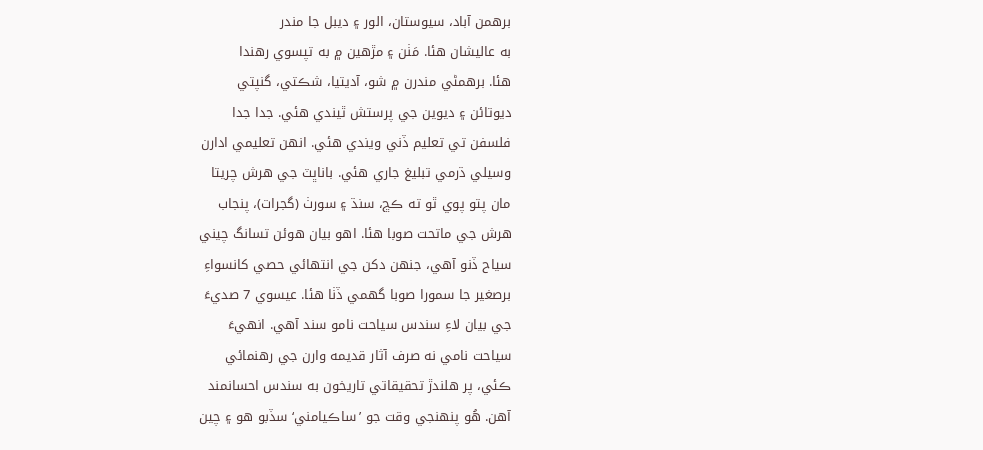برهمن آباد، سيوستان، الور ۽ ديبل جا مندر
به عاليشان هئا. مَٺن ۽ مڙهين ۾ به تپسوي رهندا
هئا. برهمڻي مندرن ۾ شو، آديتيا، شڪتي، گنپتي
ديوتائن ۽ ديوين جي پرستش ٿيندي هئي. جدا جدا
فلسفن تي تعليم ڏني ويندي هئي. انھن تعليمي ادارن
وسيلي ڌرمي تبليغ جاري هئي. باناڀٽ جي هرش چريتا
مان پتو پوي ٿو ته ڪڇ، سنڌ ۽ سورٺ (گجرات)، پنجاب
هرش جي ماتحت صوبا هئا. اهو بيان هوئن تسانگ چيني
سياح ڏنو آهي، جنھن دکن جي انتهائي حصي کانسواءِ
برصغير جا سمورا صوبا گهمي ڏٺا هئا. عيسوي 7 صديءَ
جي بيان لاءِ سندس سياحت نامو سند آهي. انھيءَ
سياحت نامي نه صرف آثار قديمه وارن جي رهنمائي
ڪئي، پر هلندڙ تحقيقاتي تاريخون به سندس احسانمند
آهن. هُو پنھنجي وقت جو ’ساڪيامني‘ سڏبو هو ۽ چين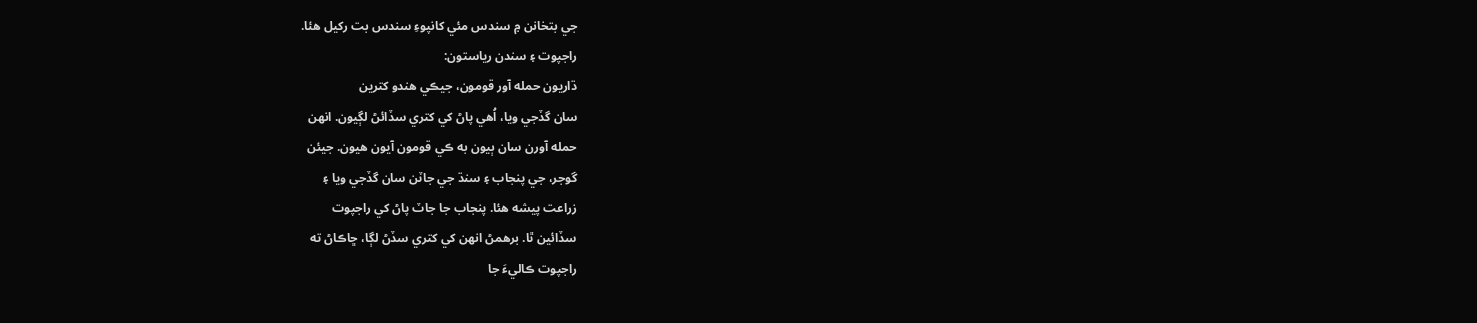جي بتخانن ۾ سندس مئي کانپوءِ سندس بت رکيل هئا.
راجپوت ۽ سندن رياستون:
ڌاريون حمله آور قومون، جيڪي هندو کترين
سان گڏجي ويا، اُهي پاڻ کي کتري سڏائڻ لڳيون. انھن
حمله آورن سان ٻيون به ڪي قومون آيون هيون. جيئن
گوجر، جي پنجاب ۽ سنڌ جي جاٽن سان گڏجي ويا ۽
زراعت پيشه هئا. پنجاب جا جاٽ پاڻ کي راجپوت
سڏائين ٿا. برهمڻ انھن کي کتري سڏڻ لڳا، ڇاڪاڻ ته
راجپوت ڪاليءَ جا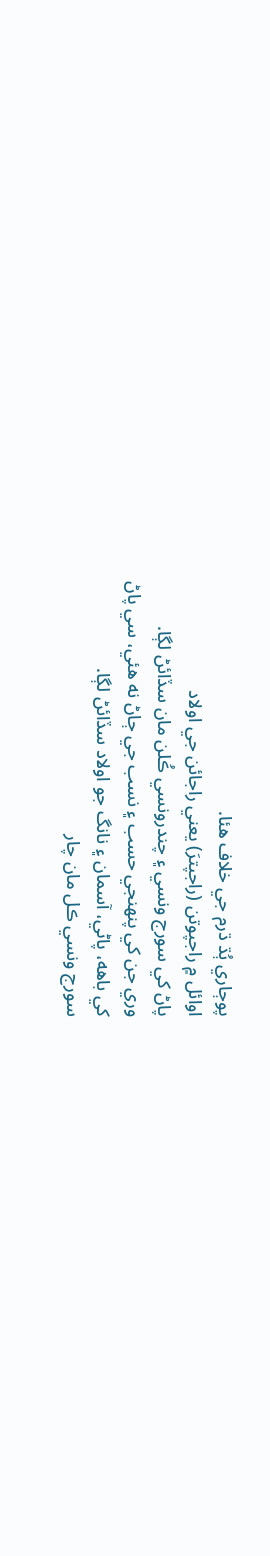پوڄاري ٻُڌ ڌرم جي خلاف هئا.
اوائل ۾ راجپوتن (راجپترَ) يعني راجائن جي اولاد
پاڻ کي سورج ونسي ۽ چندرونسي ڪُلن مان سڏائڻ لڳا.
وري جن کي پنھنجي حسب ۽ نسب جي ڄاڻ نه هئي، سي پاڻ
کي باهه، پاڻي، آسمان ۽ نانگ جو اولاد سڏائڻ لڳا.
سورج ونسي ڪل مان چار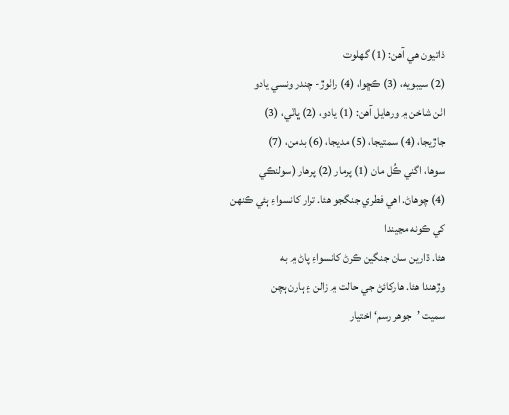ذاتيون هي آهن: (1) گهلوت
(2) سيبويه، (3) ڪڇوا، (4) راٺوڙ- چندر ونسي يادو
اٺن شاخن ۾ ورهايل آهن: (1) يادو، (2) ڀاٽي، (3)
جاڙيجا، (4) سمتيجا، (5) مديجا، (6) بدمن، (7)
سوها، اگني ڪُل مان (1) پرمار (2) پرهار (سولنڪي
(4) چوهاڻ. اهي فطري جنگجو هئا. ترار کانسواءِ ٻئي ڪنھن کي ڪونه مڃيندا
هئا. ڌارين سان جنگين ڪرڻ کانسواءِ پاڻ ۾ به
وڙهندا هئا. هارکائڻ جي حالت ۾ زالن ۽ ٻارن ٻچن
سميت ’جوهر رسم‘ اختيار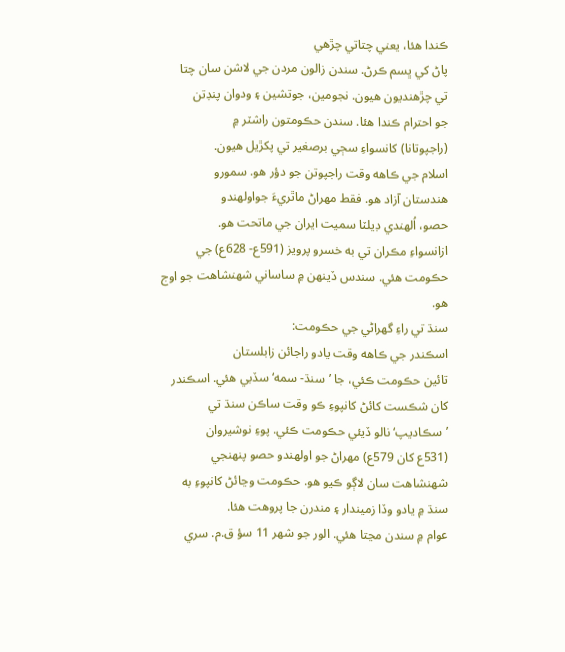ڪندا هئا، يعني چتاتي چڙهي
پاڻ کي ڀسم ڪرڻ. سندن زالون مردن جي لاشن سان چتا
تي چڙهنديون هيون. نجومين، جوتشين ۽ ودوان پنڊتن
جو احترام ڪندا هئا. سندن حڪومتون راشٽر ۾
(راجپوتانا) کانسواءِ سڄي برصغير تي پکڙيل هيون.
اسلام جي ڪاهه وقت راجپوتن جو دؤر هو. سمورو
هندستان آزاد هو. فقط مھراڻ ماٿريءَ جواولھندو
حصو، اُلھندي ڊيلٽا سميت ايران جي ماتحت هو.
ازانسواءِ مڪران تي به خسرو پرويز (591ع- 628ع) جي
حڪومت هئي. سندس ڏينھن ۾ ساساني شهنشاهت جو اوج
هو.
سنڌ تي راءِ گهراڻي جي حڪومت:
اسڪندر جي ڪاهه وقت يادو راجائن زابلستان
تائين حڪومت ڪئي، جا ’سنڌ- سمه‘ سڏبي هئي. اسڪندر
کان شڪست کائڻ کانپوءِ ڪو وقت ساڪن سنڌ تي
’سڪاديپ‘ نالو ڏيئي حڪومت ڪئي. پوءِ نوشيروان
(531ع کان 579ع) مھراڻ جو اولھندو حصو پنھنجي
شهنشاهت سان لاڳو ڪيو هو. حڪومت وڃائڻ کانپوءِ به
سنڌ ۾ يادو وڏا زميندار ۽ مندرن جا پروهت هئا.
عوام ۾ سندن مڃتا هئي. الور جو شھر 11 سؤ ق.م. سري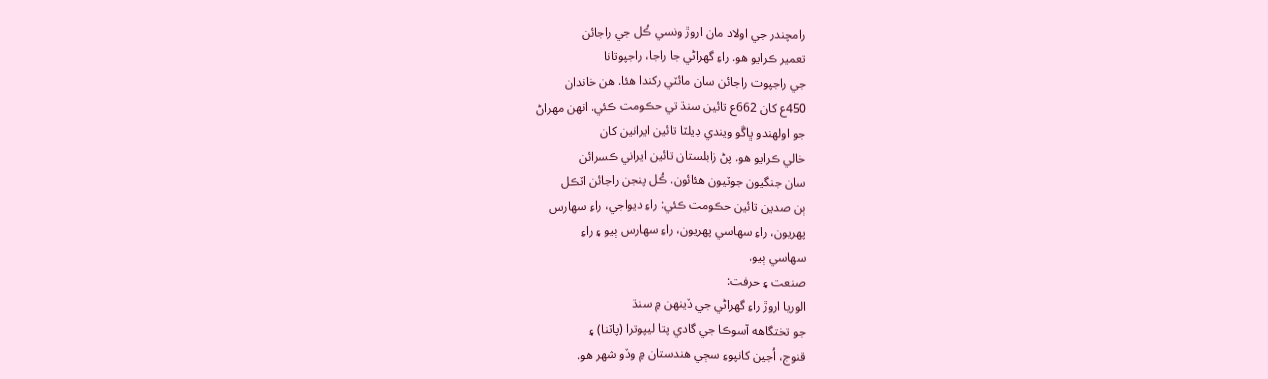رامچندر جي اولاد مان اروڙ ونسي ڪُل جي راجائن
تعمير ڪرايو هو. راءِ گهراڻي جا راجا، راجپوتانا
جي راجپوت راجائن سان مائٽي رکندا هئا. هن خاندان
450ع کان 662ع تائين سنڌ تي حڪومت ڪئي. انھن مھراڻ
جو اولھندو ڀاڱو ويندي ڊيلٽا تائين ايرانين کان
خالي ڪرايو هو. پڻ زابلستان تائين ايراني ڪسرائن
سان جنگيون جوٽيون هئائون. ڪُل پنجن راجائن اٽڪل
ٻن صدين تائين حڪومت ڪئي: راءِ ديواجي، راءِ سهارس
پھريون، راءِ سهاسي پھريون، راءِ سهارس ٻيو ۽ راءِ
سهاسي ٻيو.
صنعت ۽ حرفت:
الوريا اروڙ راءِ گهراڻي جي ڏينھن ۾ سنڌ
جو تختگاهه آسوڪا جي گادي پتا ليپوترا (پاٽنا) ۽
قنوج، اُجين کانپوءِ سڄي هندستان ۾ وڏو شھر هو.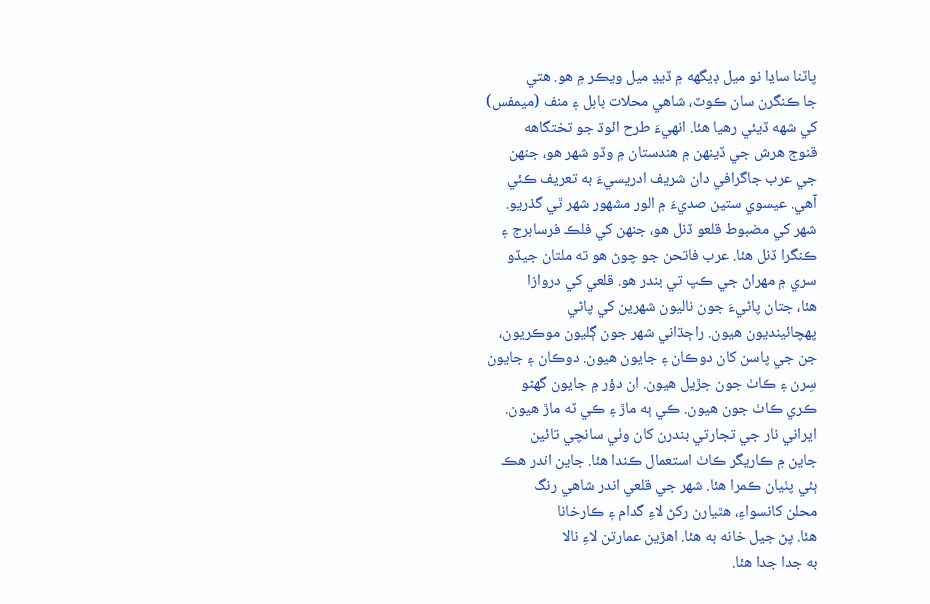پاٽنا ساڍا نو ميل ڊيگهه ۾ ڏيڍ ميل ويڪر ۾ هو. هتي
جا ڪنگرن سان ڪوٽ، شاهي محلات بابل ۽ منف (ميمفس)
کي شهه ڏيئي رهيا هئا. انھيءَ طرح ائوڌ جو تختگاهه
قنوج هرش جي ڏينھن ۾ هندستان ۾ وڏو شھر هو، جنھن
جي عرب جاگرافي دان شريف ادريسيءَ به تعريف ڪئي
آهي. عيسوي ستين صديءَ ۾ الور مشھور شھر ٿي گذريو.
شھر کي مضبوط قلعو ڏنل هو، جنھن کي فلڪ فرسابرج ۽
ڪنگرا ڏنل هئا. عرب فاتحن جو چوڻ هو ته ملتان جيڏو
سري ۾ مھراڻ جي ڪپ تي بندر هو. قلعي کي دروازا
هئا، جتان پاڻيءَ جون ناليون شھرين کي پاڻي
پھچائينديون هيون. راڄڌاني شھر جون ڳليون موڪريون،
جن جي پاسن کان دوڪان ۽ جايون هيون. دوڪان ۽ جايون
سِرن ۽ ڪاٺ جون جڙيل هيون. ان دؤر ۾ جايون گهڻو
ڪري ڪاٺ جون هيون. ڪي ٻه ماڙ ۽ ڪي ٽه ماڙ هيون.
ايراني نار جي تجارتي بندرن کان وٺي سانچي تائين
جاين ۾ ڪاريگر ڪاٺ استعمال ڪندا هئا. جاين اندر هڪ
ٻئي پٺيان ڪمرا هئا. شھر جي قلعي اندر شاهي رنگ
محلن کانسواءِ، هٿيارن رکڻ لاءِ گدام ۽ ڪارخانا
هئا. پڻ جيل خانه به هئا. اهڙين عمارتن لاءِ نالا
به جدا جدا هئا.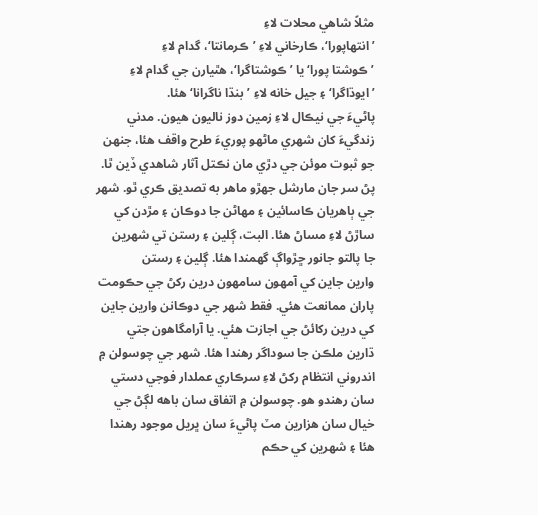مثلاً شاهي محلات لاءِ
’انتهاپورا‘، ڪارخاني لاءِ ’ڪرمانتا‘، گدام لاءِ
’ڪوشتا پورا‘ يا ’ڪوشتاگرا‘، هٿيارن جي گدام لاءِ
’ايوڌاگرا‘ ۽ جيل خانه لاءِ ’بنڌا ناگرانا‘ هئا.
پاڻيءَ جي نيڪال لاءِ زمين دوز ناليون هيون. مدني
زندگيءَ کان شھري ماڻھو پوريءَ طرح واقف هئا، جنھن
جو ثبوت موئن جي دڙي مان نڪتل آثار شاهدي ڏين ٿا.
پڻ سر جان مارشل جهڙو ماهر به تصديق ڪري ٿو. شھر
جي ٻاهريان ڪاسائين ۽ مھاڻن جا دوڪان ۽ مڙدن کي
ساڙڻ لاءِ مساڻ هئا. البت، ڳلين ۽ رستن تي شھرين
جا پالتو جانور ڇڙواڳ گهمندا هئا. ڳلين ۽ رستن
وارين جاين کي آمهون سامهون درين رکڻ جي حڪومت
پاران ممانعت هئي. فقط شھر جي دوڪانن وارين جاين
کي درين رکائڻ جي اجازت هئي. يا آرامگاهون جتي
ڌارين ملڪن جا سوداگر رهندا هئا. شھر جي چوسولن ۾
اندروني انتظام رکڻ لاءِ سرڪاري عملدار فوجي دستي
سان رهندو هو. چوسولن ۾ اتفاق سان باهه لڳڻ جي
خيال سان هزارين مٽ پاڻيءَ سان ڀريل موجود رهندا
هئا ۽ شھرين کي حڪم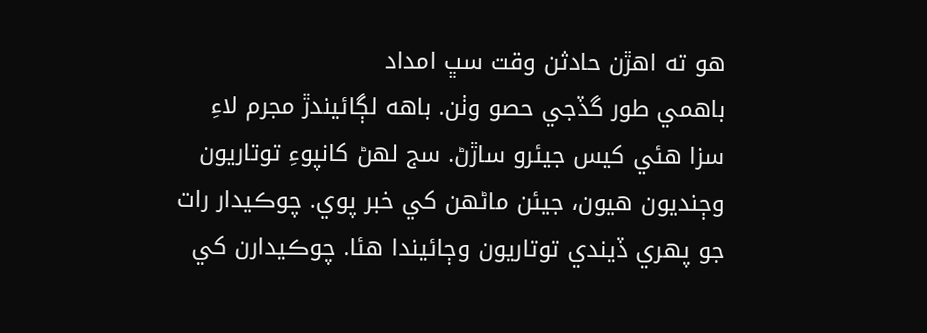هو ته اهڙن حادثن وقت سڀ امداد
باهمي طور گڏجي حصو وٺن. باهه لڳائيندڙ مجرم لاءِ
سزا هئي کيس جيئرو ساڙڻ. سج لهڻ کانپوءِ توتاريون
وڄنديون هيون، جيئن ماڻھن کي خبر پوي. چوڪيدار رات
جو پھري ڏيندي توتاريون وڄائيندا هئا. چوڪيدارن کي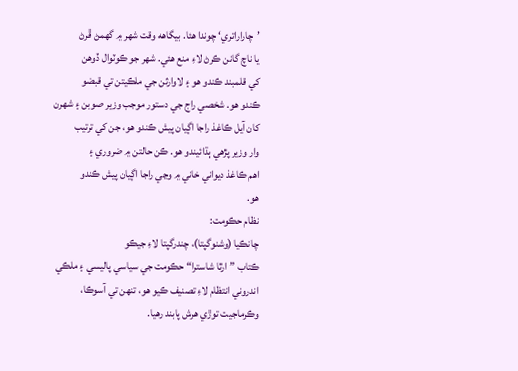’چاراراتري‘ چوندا هئا. بيگاهه وقت شھر ۾ گهمڻ ڦرڻ
يا ناچ گانن ڪرڻ لاءِ منع هئي. شھر جو ڪوٽوال ڏوهن
کي قلمبند ڪندو هو ۽ لاوارثن جي ملڪيتن تي قبضو
ڪندو هو. شخصي راج جي دستور موجب وزير صوبن ۽ شھرن
کان آيل ڪاغذ راجا اڳيان پيش ڪندو هو، جن کي ترتيب
وار وزير پڙهي ٻڌائيندو هو. ڪن حالتن ۾ ضروري ۽
اهم ڪاغذ ديواني خاني ۾ وڃي راجا اڳيان پيش ڪندو
هو.
نظام حڪومت:
چانڪيا (وشنوگپتا)، چندرگپتا لاءِ جيڪو
ڪتاب ”ارٿا شاسترا“ حڪومت جي سياسي پاليسي ۽ ملڪي
اندروني انتظام لاءِ تصنيف ڪيو هو، تنھن تي آسوڪا،
وڪرماجيت توڙي هرش پابند رهيا.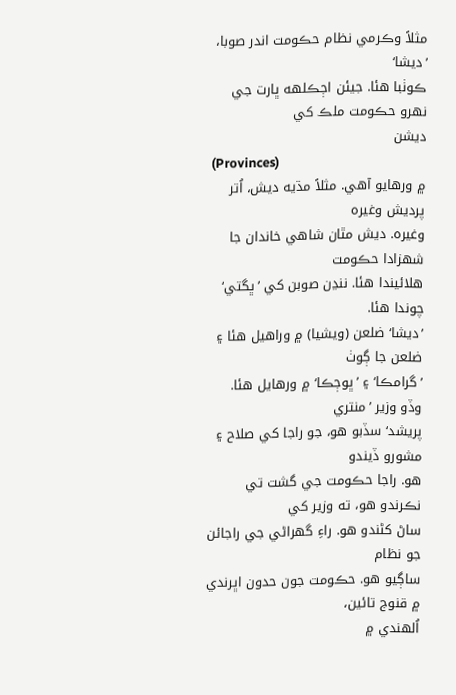مثلاً وڪرمي نظام حڪومت اندر صوبا، ’ديشا‘
ڪوٺبا هئا. جيئن اڄڪلھه ڀارت جي نهرو حڪومت ملڪ کي
ديشن
(Provinces)
۾ ورهايو آهي. مثلاً مڌيه ديش، اُتر پرديش وغيره
وغيره. ديش مٿان شاهي خاندان جا شھزادا حڪومت
هلائيندا هئا. ننڍن صوبن کي ’ڀگتي‘ چوندا هئا.
’ديشا‘ ضلعن (ويشيا) ۾ وراهيل هئا ۽ ضلعن جا ڳوٺ
’گرامڪا‘ ۽ ’ڀوڄڪا‘ ۾ ورهايل هئا. وڏو وزير ’منتري
پريشد‘ سڏبو هو، جو راجا کي صلاح ۽ مشورو ڏيندو
هو. راجا حڪومت جي گشت تي نڪرندو هو، ته وزير کي
ساڻ کڻندو هو. راءِ گهراڻي جي راجائن جو نظام
ساڳيو هو. حڪومت جون حدون اڀرندي ۾ قنوج تائين،
اُلھندي ۾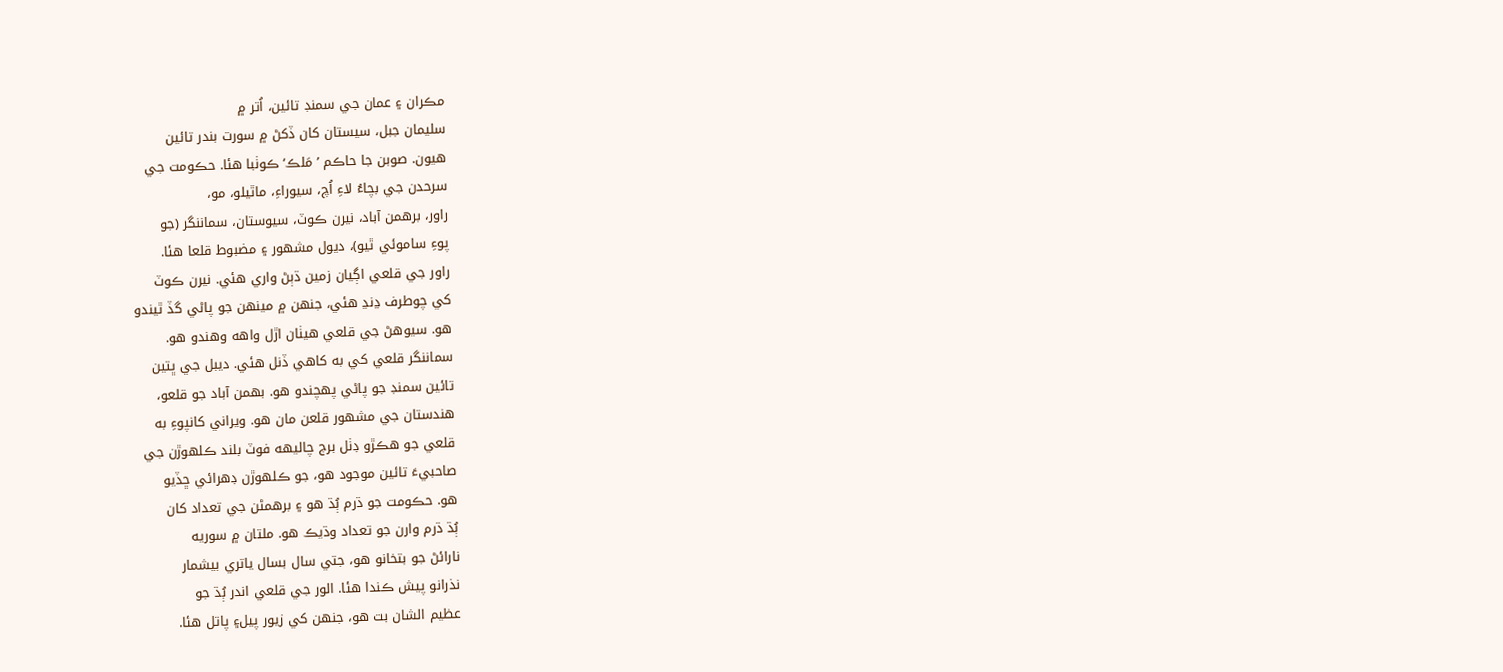مڪران ۽ عمان جي سمنڊ تائين، اُتر ۾
سليمان جبل، سيستان کان ڏکڻ ۾ سورت بندر تائين
هيون. صوبن جا حاڪم ’مَلڪ‘ ڪوٺبا هئا. حڪومت جي
سرحدن جي بچاءُ لاءِ اُچ، سيوراءِ، ماٿيلو، مو،
راور، برهمن آباد، نيرن ڪوٽ، سيوستان، سماننگر (جو
پوءِ ساموئي ٿيو)، ديول مشھور ۽ مضبوط قلعا هئا.
راور جي قلعي اڳيان زمين ڌٻڻ واري هئي. نيرن ڪوٽ
کي چوطرف ڍنڍ هئي، جنھن ۾ مينھن جو پاڻي گڏ ٿيندو
هو. سيوهڻ جي قلعي هيٺان اڙل واهه وهندو هو.
سماننگر قلعي کي به کاهي ڏنل هئي. ديبل جي ڀتين
تائين سمنڊ جو پاڻي پھچندو هو. بهمن آباد جو قلعو،
هندستان جي مشھور قلعن مان هو. ويراني کانپوءِ به
قلعي جو هڪڙو ڊٺل برج چاليھه فوٽ بلند ڪلھوڙن جي
صاحبيءَ تائين موجود هو، جو ڪلھوڙن ڊهرائي ڇڏيو
هو. حڪومت جو ڌرم ٻُڌ هو ۽ برهمڻن جي تعداد کان
ٻُڌ ڌرم وارن جو تعداد وڌيڪ هو. ملتان ۾ سوريه
نارائڻ جو بتخانو هو، جتي سال بسال ياتري بيشمار
نذرانو پيش ڪندا هئا. الور جي قلعي اندر ٻُڌ جو
عظيم الشان بت هو، جنھن کي زيور پيل۽ پاتل هئا.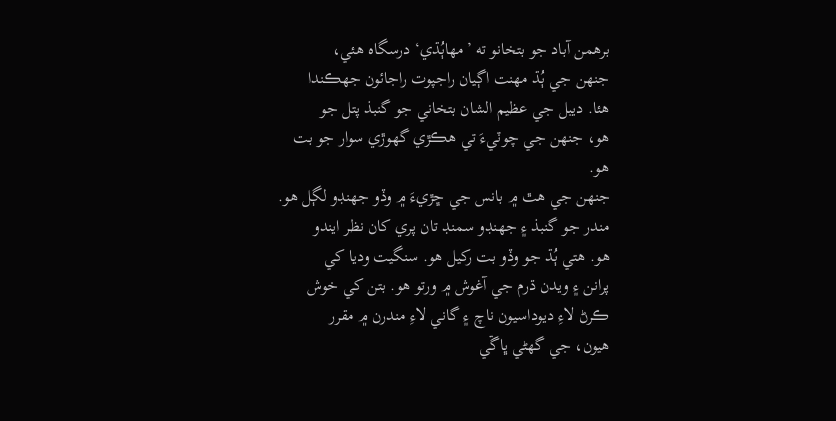برهمن آباد جو بتخانو ته ’مھاٻُڌي‘ درسگاه هئي،
جنھن جي ٻُڌ مهنت اڳيان راجپوت راجائون جهڪندا
هئا. ديبل جي عظيم الشان بتخاني جو گنبذ پتل جو
هو، جنھن جي چوٽيءَ تي هڪڙي گهوڙي سوار جو بت هو.
جنھن جي هٿ ۾ بانس جي ڇڙيءَ ۾ وڏو جهنڊو لڳل هو.
مندر جو گنبذ ۽ جهنڊو سمنڊ تان پري کان نظر ايندو
هو. هتي ٻُڌ جو وڏو بت رکيل هو. سنگيت وديا کي
پرانن ۽ ويدن ڌرم جي آغوش ۾ ورتو هو. بتن کي خوش
ڪرڻ لاءِ ديوداسيون ناچ ۽ گاني لاءِ مندرن ۾ مقرر
هيون، جي گهڻي ڀاڱي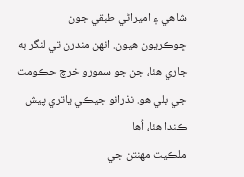شاهي ۽ اميراڻي طبقي جون
ڇوڪريون هيون. انھن مندرن تي لنگر به جاري هئا، جن جو سمورو خرچ حڪومت
جي بلي هو. نذرانو جيڪي ياتري پيش ڪندا هئا، اُها
ملڪيت مهنتن جي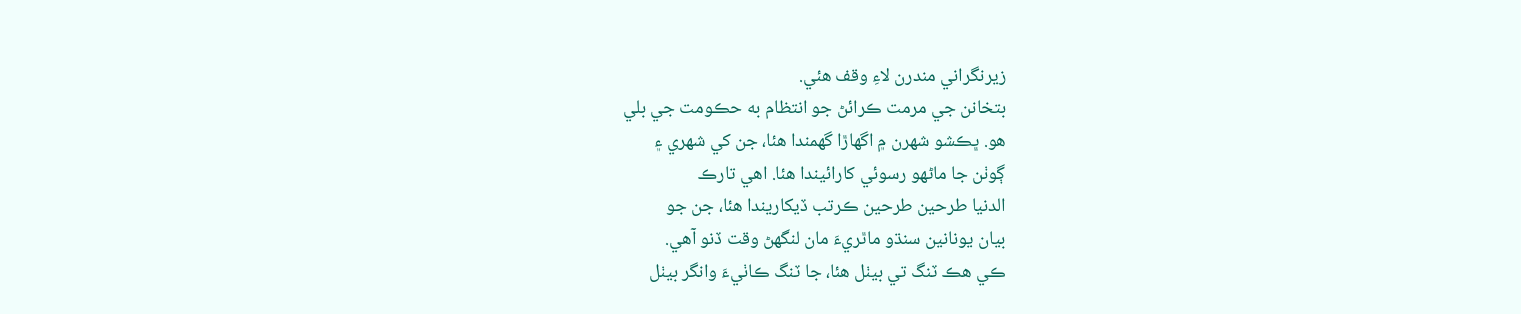زيرنگراني مندرن لاءِ وقف هئي.
بتخانن جي مرمت ڪرائڻ جو انتظام به حڪومت جي بلي
هو. ڀڪشو شھرن ۾ اگهاڙا گهمندا هئا، جن کي شھري ۽
ڳوٺن جا ماڻھو رسوئي کارائيندا هئا. اهي تارڪ
الدنيا طرحين طرحين ڪرتب ڏيکاريندا هئا، جن جو
بيان يونانين سنڌو ماٿريءَ مان لنگهڻ وقت ڏنو آهي.
ڪي هڪ ٽنگ تي بيٺل هئا، جا ٽنگ ڪاٺيءَ وانگر بيٺل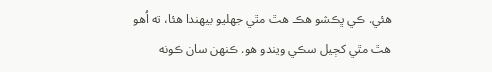هئي. ڪي ڀڪشو هڪ هٿ مٿي جهليو بيهندا هئا، ته اُهو
هٿ مٿي کڄيل سڪي ويندو هو. ڪنھن سان ڪونه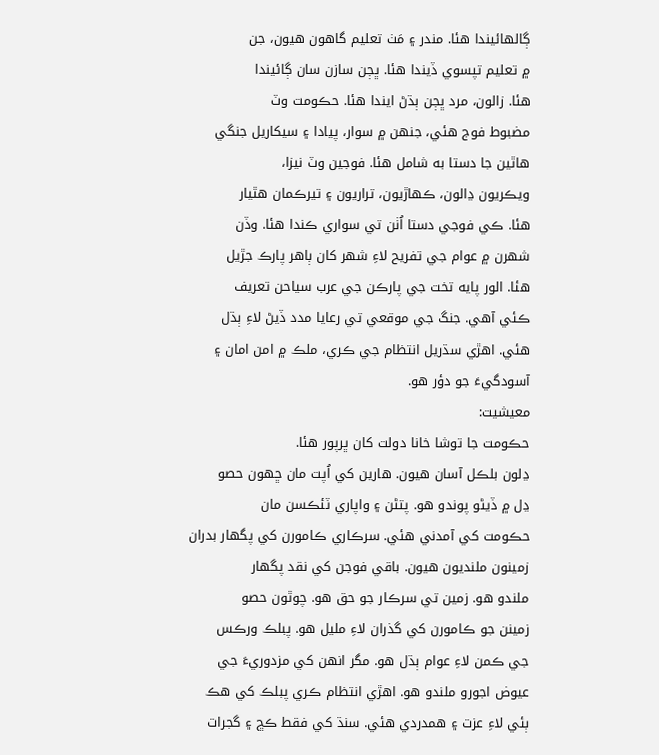ڳالھائيندا هئا. مندر ۽ مَٺ تعليم گاهون هيون، جن
۾ تعليم تپسوي ڏيندا هئا. ڀڄن سازن سان ڳائيندا
هئا. زالون، مرد ڀڄن ٻڌڻ ايندا هئا. حڪومت وٽ
مضبوط فوج هئي، جنھن ۾ سوار، پيادا ۽ سيکاريل جنگي
هاٿين جا دستا به شامل هئا. فوجين وٽ نيزا،
ويڪريون ڍالون، ڪهاڙيون، تراريون ۽ تيرڪمان هٿيار
هئا. ڪي فوجي دستا اُٺن تي سواري ڪندا هئا. وڏن
شھرن ۾ عوام جي تفريح لاءِ شھر کان ٻاهر پارڪ جڙيل
هئا. الور پايه تخت جي پارڪن جي عرب سياحن تعريف
ڪئي آهي. جنگ جي موقعي تي رعايا مدد ڏيڻ لاءِ ٻڌل
هئي. اهڙي سڌريل انتظام جي ڪري، ملڪ ۾ امن امان ۽
آسودگيءَ جو دؤر هو.
معيشيت:
حڪومت جا توشا خانا دولت کان ڀرپور هئا.
ڍلون بلڪل آسان هيون. هارين کي اُپت مان ڇهون حصو
ڍل ۾ ڏيڻو پوندو هو. پتڻن ۽ واپاري ٽئڪسن مان
حڪومت کي آمدني هئي. سرڪاري ڪامورن کي پگهار بدران
زمينون ملنديون هيون. باقي فوجن کي نقد پگهار
ملندو هو. زمين تي سرڪار جو حق هو. چوٿون حصو
زمينن جو ڪامورن کي گذران لاءِ مليل هو. پبلڪ ورڪس
جي ڪمن لاءِ عوام ٻڌل هو. مگر انھن کي مزدوريءَ جي
عيوض اجورو ملندو هو. اهڙي انتظام ڪري پبلڪ کي هڪ
ٻئي لاءِ عزت ۽ همدردي هئي. سنڌ کي فقط ڪڇ ۽ گجرات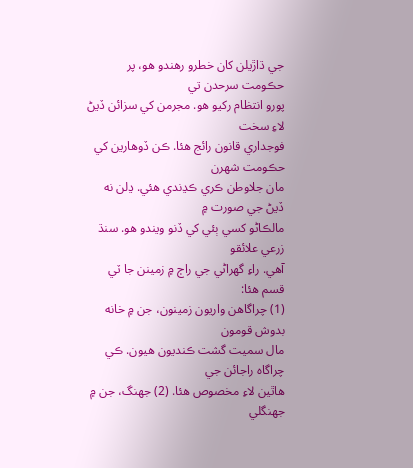جي ڌاڙيلن کان خطرو رهندو هو، پر حڪومت سرحدن تي
پورو انتظام رکيو هو. مجرمن کي سزائن ڏيڻ لاءِ سخت
فوجداري قانون رائج هئا. ڪن ڏوهارين کي حڪومت شھرن
مان جلاوطن ڪري ڪڍندي هئي. ڍلن نه ڏيڻ جي صورت ۾
مالڪاڻو کسي ٻئي کي ڏنو ويندو هو. سنڌ زرعي علائقو
آهي. راءِ گهراڻي جي راڄ ۾ زمينن جا ٽي قسم هئا:
(1) چراگاهن واريون زمينون، جن ۾ خانه بدوش قومون
مال سميت گشت ڪنديون هيون. ڪي چراگاه راجائن جي
هاٿين لاءِ مخصوص هئا. (2) جهنگ، جن ۾ جهنگلي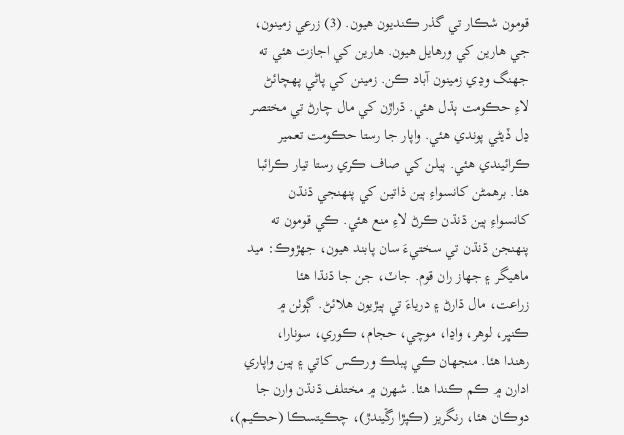قومون شڪار تي گذر ڪنديون هيون. (3) زرعي زمينون،
جي هارين کي ورهايل هيون. هارين کي اجازت هئي ته
جهنگ وڍي زمينون آباد ڪن. زمينن کي پاڻي پھچائڻ
لاءِ حڪومت ٻڌل هئي. ڌراڙن کي مال چارڻ تي مختصر
ڍل ڏيڻي پوندي هئي. واپار جا رستا حڪومت تعمير
ڪرائيندي هئي. ٻيلن کي صاف ڪري رستا تيار ڪرائبا
هئا. برهمڻن کانسواءِ ٻين ذاتين کي پنھنجي ڌنڌن
کانسواءِ ٻين ڌنڌن ڪرڻ لاءِ منع هئي. ڪي قومون ته
پنھنجن ڌنڌن تي سختيءَ سان پابند هيون، جهڙوڪ: ميد
ماهيگر ۽ جھاز ران قوم. جاٽ، جن جا ڌنڌا هئا
زراعت، مال ڌارڻ ۽ درياءَ تي ٻيڙيون هلائڻ. ڳوٺن ۾
ڪنڀر، لوهر، واڍا، موچي، حجام، ڪوري، سونارا،
رهندا هئا. منجھان ڪي پبلڪ ورڪس کاتي ۽ ٻين واپاري
ادارن ۾ ڪم ڪندا هئا. شھرن ۾ مختلف ڌنڌن وارن جا
دوڪان هئا، رنگريز (ڪپڙا رڱيندڙ)، چڪيتسڪا (حڪيم)،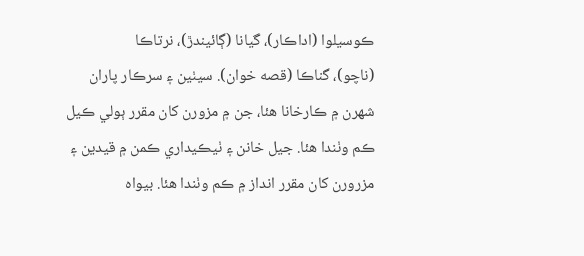ڪوسيلوا (اداڪار)، گيانا (ڳائيندڙ)، نرتاڪا
(ناچو)، گناڪا (قصه خوان). سيٺين ۽ سرڪار پاران
شھرن ۾ ڪارخانا هئا، جن ۾ مزورن کان مقرر ٻولي ڪيل
ڪم وٺندا هئا. جيل خانن ۽ ٺيڪيداري ڪمن ۾ قيدين ۽
مزرورن کان مقرر انداز ۾ ڪم وٺندا هئا. بيواه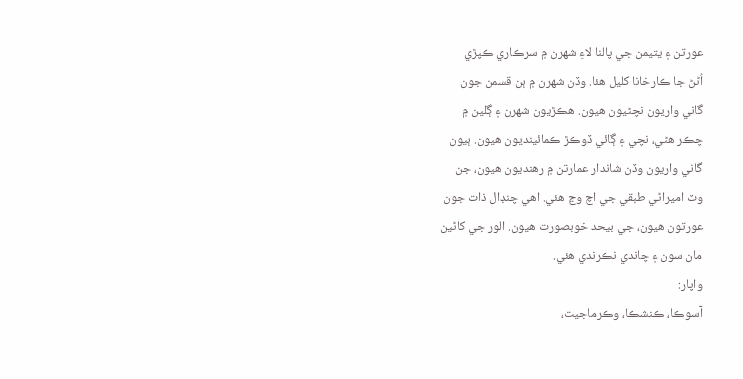عورتن ۽ يتيمن جي پالنا لاءِ شھرن ۾ سرڪاري ڪپڙي
اُڻڻ جا ڪارخانا کليل هئا. وڏن شھرن ۾ ٻن قسمن جون
گاني واريون نچڻيون هيون. هڪڙيون شھرن ۽ ڳلين ۾
چڪر هڻي، نچي ۽ ڳائي ڏوڪڙ ڪمائينديون هيون. ٻيون
گاني واريون وڏن شاندار عمارتن ۾ رهنديون هيون، جن
وٽ اميراڻي طبقي جي اچ وڃ هئي. اهي چنڊال ذات جون
عورتون هيون، جي بيحد خوبصورت هيون. الور جي کاڻين
مان سون ۽ چاندي نڪرندي هئي.
واپار:
آسوڪا، ڪنشڪا، وڪرماجيت،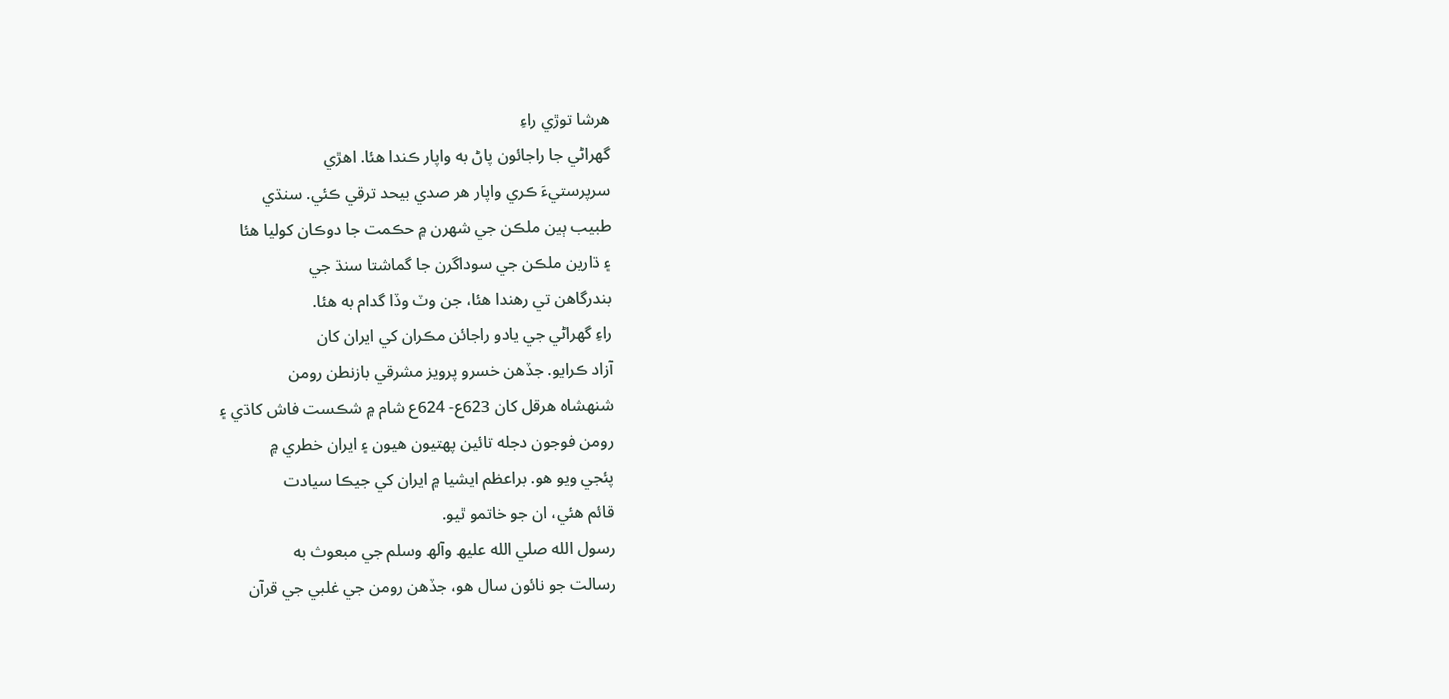هرشا توڙي راءِ
گهراڻي جا راجائون پاڻ به واپار ڪندا هئا. اهڙي
سرپرستيءَ ڪري واپار هر صدي بيحد ترقي ڪئي. سنڌي
طبيب ٻين ملڪن جي شھرن ۾ حڪمت جا دوڪان کوليا هئا
۽ ڌارين ملڪن جي سوداگرن جا گماشتا سنڌ جي
بندرگاهن تي رهندا هئا، جن وٽ وڏا گدام به هئا.
راءِ گهراڻي جي يادو راجائن مڪران کي ايران کان
آزاد ڪرايو. جڏهن خسرو پرويز مشرقي بازنطن رومن
شنهشاه هرقل کان 623ع- 624ع شام ۾ شڪست فاش کاڌي ۽
رومن فوجون دجله تائين پھتيون هيون ۽ ايران خطري ۾
پئجي ويو هو. براعظم ايشيا ۾ ايران کي جيڪا سيادت
قائم هئي، ان جو خاتمو ٿيو.
رسول الله صلي الله عليھ وآلھ وسلم جي مبعوث به
رسالت جو نائون سال هو، جڏهن رومن جي غلبي جي قرآن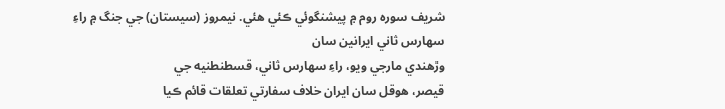شريف سوره روم ۾ پيشنگوئي ڪئي هئي. نيمروز (سيستان) جي جنگ ۾ راءِ سهارس ثاني ايرانين سان
وڙهندي مارجي ويو، راءِ سهارس ثاني، قسطنطنيه جي
قيصر، هوقل سان ايران خلاف سفارتي تعلقات قائم ڪيا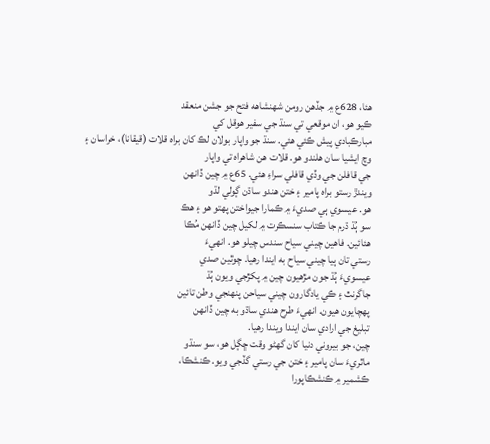هئا، 628ع ۾ جڏهن رومن شهنشاهه فتح جو جشن منعقد
ڪيو هو، ان موقعي تي سنڌ جي سفير هوقل کي
مبارڪبادي پيش ڪئي هئي. سنڌ جو واپار بولان لڪ کان براه قلات (قيقانا)، خراسان ۽
وچ ايشيا سان هلندو هو. قلات هن شاهراه تي واپار
جي قافلن جي وڏي قافلي سراءِ هئي. 65ع ۾ چين ڏانھن
ويندڙ رستو براه پامير ۽ ختن هندو ساڌن ڳولي لڌو
هو. عيسوي ٻي صديءَ ۾ ڪمارا جيواختن پھتو هو ۽ هڪ
سو ٻُڌ ڌرم جا ڪتاب سنسڪرت ۾ لکيل چين ڏانھن مُڪا
هئائين. فاهين چيني سياح سندس چيلو هو. انھيءَ
رستي تان ٻيا چيني سياح به ايندا رهيا. چوٿين صدي
عيسويءَ ٻُڌ جون مڙهيون چين ۾ پکڙجي ويون ٻُڌ
جاگرنٿ ۽ ڪي يادگارون چيني سياحن پنھنجي وطن تائين
پھچايون هيون. انھيءَ طرح هندي ساڌو به چين ڏانھن
تبليغ جي ارادي سان ايندا ويندا رهيا.
چين، جو بيروني دنيا کان گهڻو وقت ڇڳل هو، سو سنڌو
ماٿريءَ سان پامير ۽ ختن جي رستي گڏجي ويو. ڪنشڪا،
ڪشمير ۾ ڪنشڪاپورا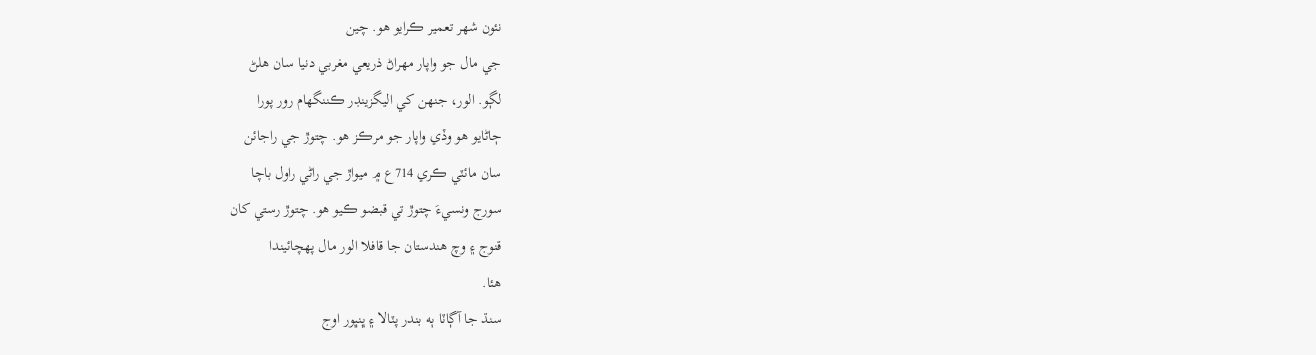نئون شھر تعمير ڪرايو هو. چين
جي مال جو واپار مھراڻ ذريعي مغربي دنيا سان هلڻ
لڳو. الور، جنھن کي اليگزينڊر ڪننگهام رور پورا
ڄاڻايو هو وڏي واپار جو مرڪز هو. چتوڙ جي راجائن
سان مائٽي ڪري 714ع ۾ ميواڙ جي راڻي راول باچا
سورج ونسيءَ چتوڙ تي قبضو ڪيو هو. چتوڙ رستي کان
قنوج ۽ وچ هندستان جا قافلا الور مال پھچائيندا
هئا.
سنڌ جا آڳاٽا ٻه بندر پٽالا ۽ ڀنڀور اوج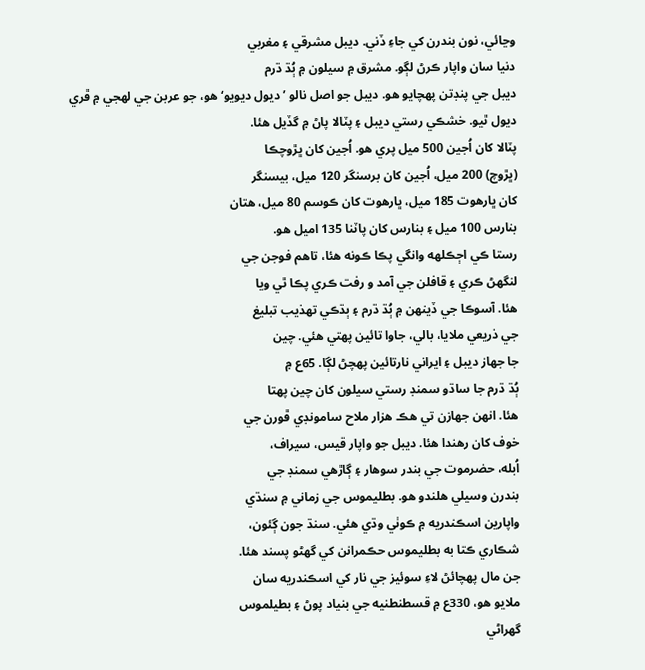وڃائي، نون بندرن کي جاءِ ڏني. ديبل مشرقي ۽ مغربي
دنيا سان واپار ڪرڻ لڳو. مشرق ۾ سيلون ۾ ٻُڌ ڌرم
ديبل جي پنڊتن پھچايو هو. ديبل جو اصل نالو ’ديول ديويو‘ هو، جو عربن جي لهجي ۾ ڦري
ديول ٿيو. خشڪي رستي ديبل ۽ پٽالا پاڻ ۾ گڏيل هئا.
پٽالا کان اُجين 500 ميل پري هو. اُجين کان ڀڙوچڪا
(ڀڙوچ) 200 ميل، اُجين کان برسنگر 120 ميل، بيسنگر
کان ڀارهوت 185 ميل، ڀارهوت کان ڪوسم 80 ميل، هتان
بنارس 100 ميل ۽ بنارس کان پاٽنا 135 اميل هو.
رستا ڪي اڄڪلھه وانگي پڪا ڪونه هئا، تاهم فوجن جي
لنگهڻ ڪري ۽ قافلن جي آمد و رفت ڪري پڪا ٿي ويا
هئا. آسوڪا جي ڏينھن ۾ ٻُڌ ڌرم ۽ ٻڌڪي تھذيب تبليغ
جي ذريعي ملايا، بالي، جاوا تائين پھتي هئي. چين
جا جھاز ديبل ۽ ايراني نارتائين پھچڻ لڳا. 65ع ۾
ٻُڌ ڌرم جا ساڌو سمنڊ رستي سيلون کان چين پھتا
هئا. انھن جھازن تي هڪ هزار ملاح سامونڊي ڦورن جي
خوف کان رهندا هئا. ديبل جو واپار قيس، سيراف،
اُبله، حضرموت جي بندر سوهار ۽ ڳاڙهي سمنڊ جي
بندرن وسيلي هلندو هو. بطليموس جي زماني ۾ سنڌي
واپارين اسڪندريه ۾ ڪوٺي وڌي هئي. سنڌ جون ڳئون،
شڪاري ڪتا به بطليموس حڪمرانن کي گهڻو پسند هئا.
جن مال پھچائڻ لاءِ سوئيز جي نار کي اسڪندريه سان
ملايو هو، 330ع ۾ قسطنطنيه جي بنياد پوڻ ۽ بطيلموس
گهراڻي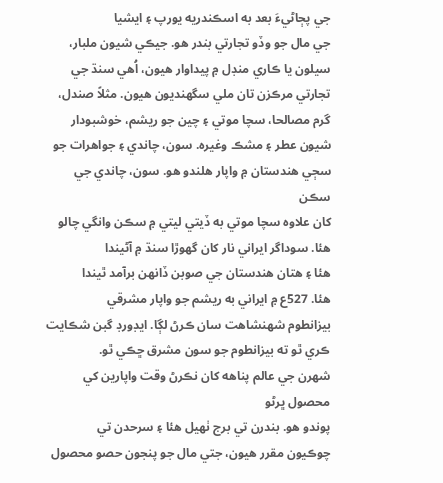جي پڄاڻيءَ بعد به اسڪندريه يورپ ۽ ايشيا
جي مال جو وڏو تجارتي بندر هو. جيڪي شيون ملبار،
سيلون يا ڪاري منڊل ۾ پيداوار هيون، اُهي سنڌ جي
تجارتي مرڪزن تان ملي سگهنديون هيون. مثلاً صندل،
گرم مصالحا، سچا موتي ۽ چين جو ريشم، خوشبودار
شيون عطر ۽ مشڪ وغيره. سون، چاندي ۽ جواهرات جو
سڄي هندستان ۾ واپار هلندو هو. سون، چاندي جي سڪن
کان علاوه سچا موتي به ڏيتي ليتي ۾ سڪن وانگي چالو
هئا. سوداگر ايراني نار کان گهوڙا سنڌ ۾ آڻيندا
هئا ۽ هتان هندستان جي صوبن ڏانھن برآمد ٿيندا
هئا. 527ع ۾ ايراني به ريشم جو واپار مشرقي
بيزانطوم شهنشاهت سان ڪرڻ لڳا. ايڊورڊ گبن شڪايت
ڪري ٿو ته بيزانطوم جو سون مشرق ڇڪي ٿو.
شھرن جي عالم پناهه کان نڪرڻ وقت واپارين کي محصول ڀرڻو
پوندو هو. بندرن تي برج ٺهيل هئا ۽ سرحدن تي
چوڪيون مقرر هيون، جتي مال جو پنجون حصو محصول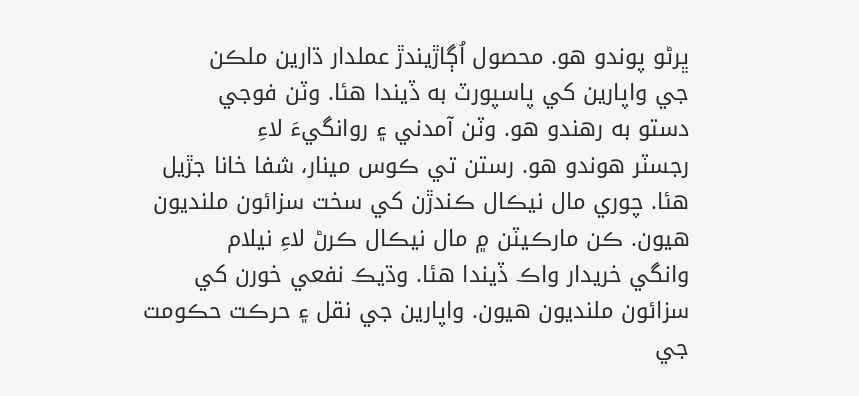ڀرڻو پوندو هو. محصول اُڳاڙيندڙ عملدار ڌارين ملڪن
جي واپارين کي پاسپورٽ به ڏيندا هئا. وٽن فوجي
دستو به رهندو هو. وٽن آمدني ۽ روانگيءَ لاءِ
رجسٽر هوندو هو. رستن تي ڪوس مينار، شفا خانا جڙيل
هئا. چوري مال نيڪال ڪندڙن کي سخت سزائون ملنديون
هيون. ڪن مارڪيٽن ۾ مال نيڪال ڪرڻ لاءِ نيلام
وانگي خريدار واڪ ڏيندا هئا. وڌيڪ نفعي خورن کي
سزائون ملنديون هيون. واپارين جي نقل ۽ حرڪت حڪومت
جي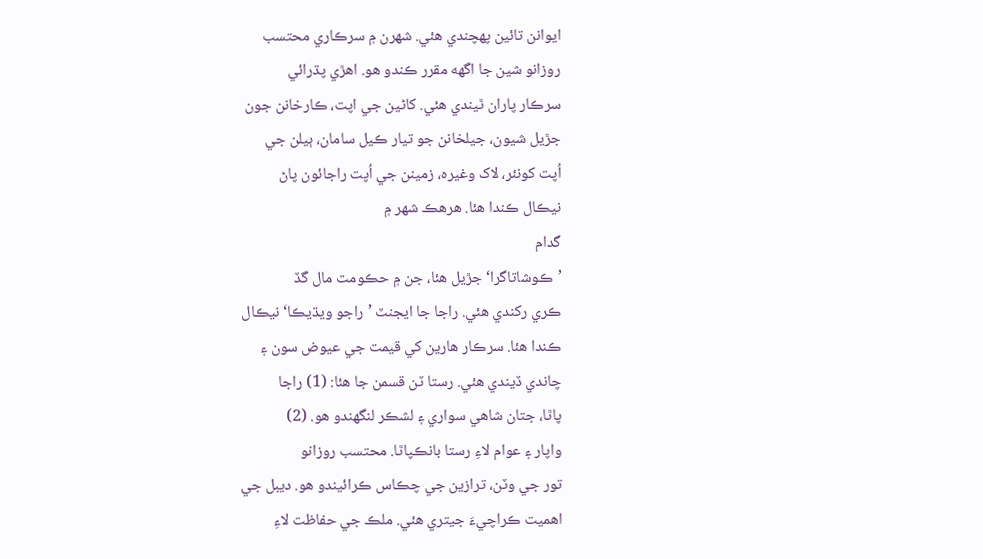ايوانن تائين پھچندي هئي. شھرن ۾ سرڪاري محتسب
روزانو شين جا اگهه مقرر ڪندو هو. اهڙي پڌرائي
سرڪار پاران ٿيندي هئي. کاڻين جي اپت، ڪارخانن جون
جڙيل شيون، جيلخانن جو تيار ڪيل سامان، ٻيلن جي
اُپت کونئر، لاک وغيره، زمينن جي اُپت راجائون پاڻ
نيڪال ڪندا هئا. هرهڪ شھر ۾
گدام
’ڪوشاتاگرا‘ جڙيل هئا، جن ۾ حڪومت مال گڏ
ڪري رکندي هئي. راجا جا ايجنٽ ’راجو ويڌيڪا‘ نيڪال
ڪندا هئا. سرڪار هارين کي قيمت جي عيوض سون ۽
چاندي ڏيندي هئي. رستا ٽن قسمن جا هئا: (1) راجا
پاٿا، جتان شاهي سواري ۽ لشڪر لنگهندو هو. (2)
واپار ۽ عوام لاءِ رستا بانڪپاٿا. محتسب روزانو
تور جي وٽن، ترازين جي چڪاس ڪرائيندو هو. ديبل جي
اهميت ڪراچيءَ جيتري هئي. ملڪ جي حفاظت لاءِ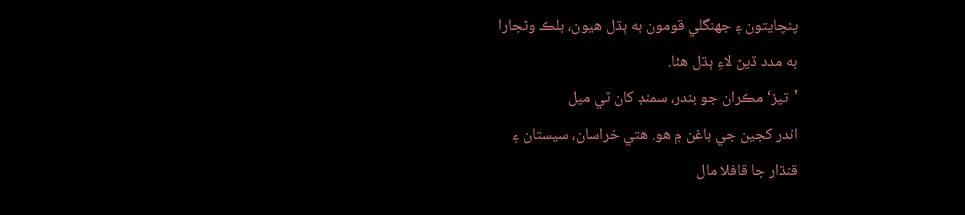پنچايتون ۽ جهنگلي قومون به ٻڌل هيون، بلڪ وڻجارا
به مدد ڏيڻ لاءِ ٻڌل هئا.
’تيز‘ مڪران جو بندر، سمنڊ کان ٽي ميل
اندر کجين جي باغن ۾ هو. هتي خراسان، سيستان ۽
قنڌار جا قافلا مال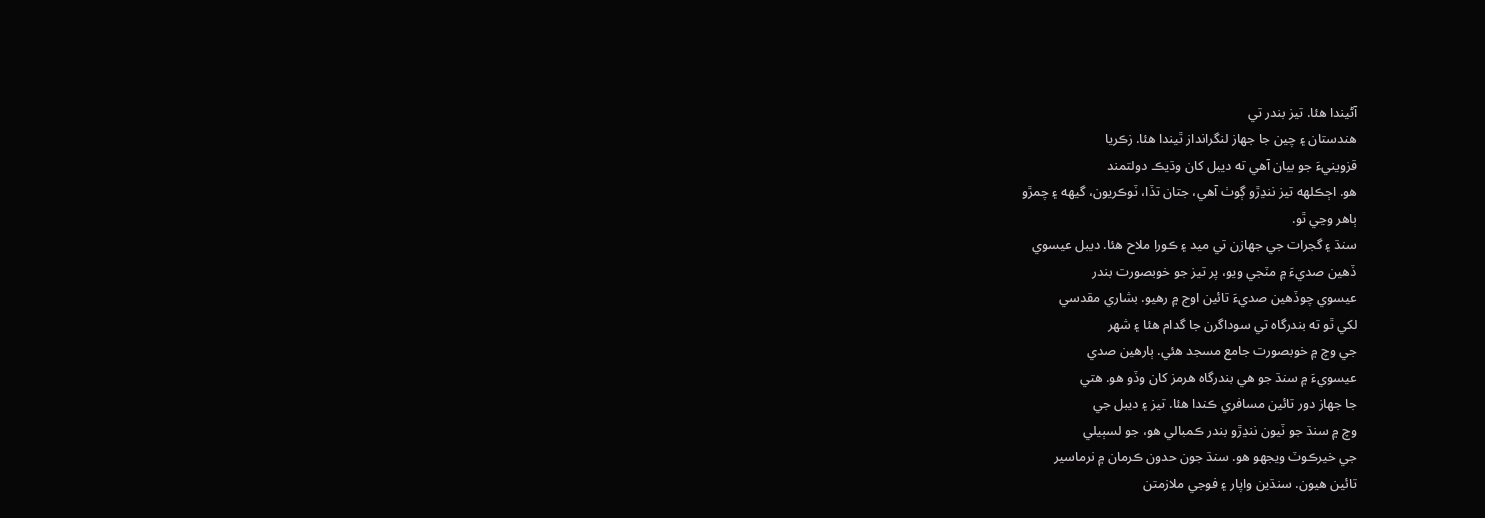آڻيندا هئا. تيز بندر تي
هندستان ۽ چين جا جھاز لنگرانداز ٿيندا هئا. زڪريا
قزوينيءَ جو بيان آهي ته ديبل کان وڌيڪ دولتمند
هو. اڄڪلھه تيز ننڍڙو ڳوٺ آهي، جتان تڏا، ٽوڪريون، گيھه ۽ چمڙو
ٻاهر وڃي ٿو.
سنڌ ۽ گجرات جي جھازن تي ميد ۽ ڪورا ملاح هئا. ديبل عيسوي
ڏهين صديءَ ۾ مٽجي ويو، پر تيز جو خوبصورت بندر
عيسوي چوڏهين صديءَ تائين اوج ۾ رهيو. بشاري مقدسي
لکي ٿو ته بندرگاه تي سوداگرن جا گدام هئا ۽ شھر
جي وچ ۾ خوبصورت جامع مسجد هئي. ٻارهين صدي
عيسويءَ ۾ سنڌ جو هي بندرگاه هرمز کان وڏو هو. هتي
جا جھاز دور تائين مسافري ڪندا هئا. تيز ۽ ديبل جي
وچ ۾ سنڌ جو ٽيون ننڍڙو بندر ڪمبالي هو، جو لسٻيلي
جي خيرڪوٽ ويجهو هو. سنڌ جون حدون ڪرمان ۾ نرماسير
تائين هيون. سنڌين واپار ۽ فوجي ملازمتن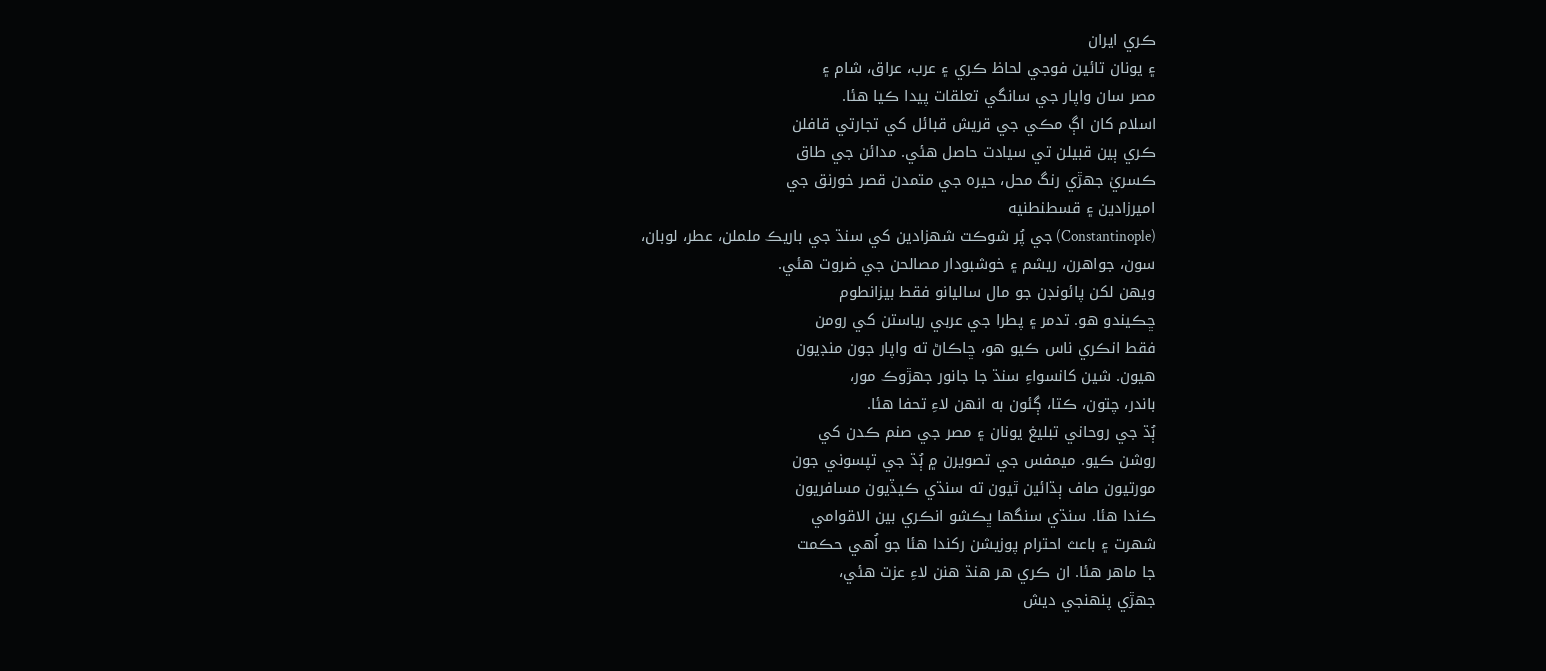ڪري ايران
۽ يونان تائين فوجي لحاظ ڪري ۽ عرب، عراق، شام ۽
مصر سان واپار جي سانگي تعلقات پيدا ڪيا هئا.
اسلام کان اڳ مڪي جي قريش قبائل کي تجارتي قافلن
ڪري ٻين قبيلن تي سيادت حاصل هئي. مدائن جي طاق
ڪسريٰ جهڙي رنگ محل، حيره جي متمدن قصر خورنق جي
اميرزادين ۽ قسطنطنيه
(Constantinople) جي پُر شوڪت شھزادين کي سنڌ جي باريڪ ململن، عطر، لوبان،
سون، جواهرن، ريشم ۽ خوشبودار مصالحن جي ضروت هئي.
ويھن لکن پائونڊن جو مال ساليانو فقط بيزانطوم
ڇڪيندو هو. تدمر ۽ پطرا جي عربي رياستن کي رومن
فقط انڪري ناس ڪيو هو، ڇاڪاڻ ته واپار جون منڊيون
هيون. شين کانسواءِ سنڌ جا جانور جهڙوڪ مور،
باندر، چتون، ڪتا، ڳئون به انھن لاءِ تحفا هئا.
ٻُڌ جي روحاني تبليغ يونان ۽ مصر جي صنم ڪدن کي
روشن ڪيو. ميمفس جي تصويرن ۾ ٻُڌ جي تپسوني جون
مورتيون صاف ٻڌائين ٿيون ته سنڌي ڪيڏيون مسافريون
ڪندا هئا. سنڌي سنگها ڀڪشو انڪري بين الاقوامي
شھرت ۽ باعث احترام پوزيشن رکندا هئا جو اُهي حڪمت
جا ماهر هئا. ان ڪري هر هنڌ هنن لاءِ عزت هئي،
جهڙي پنھنجي ديش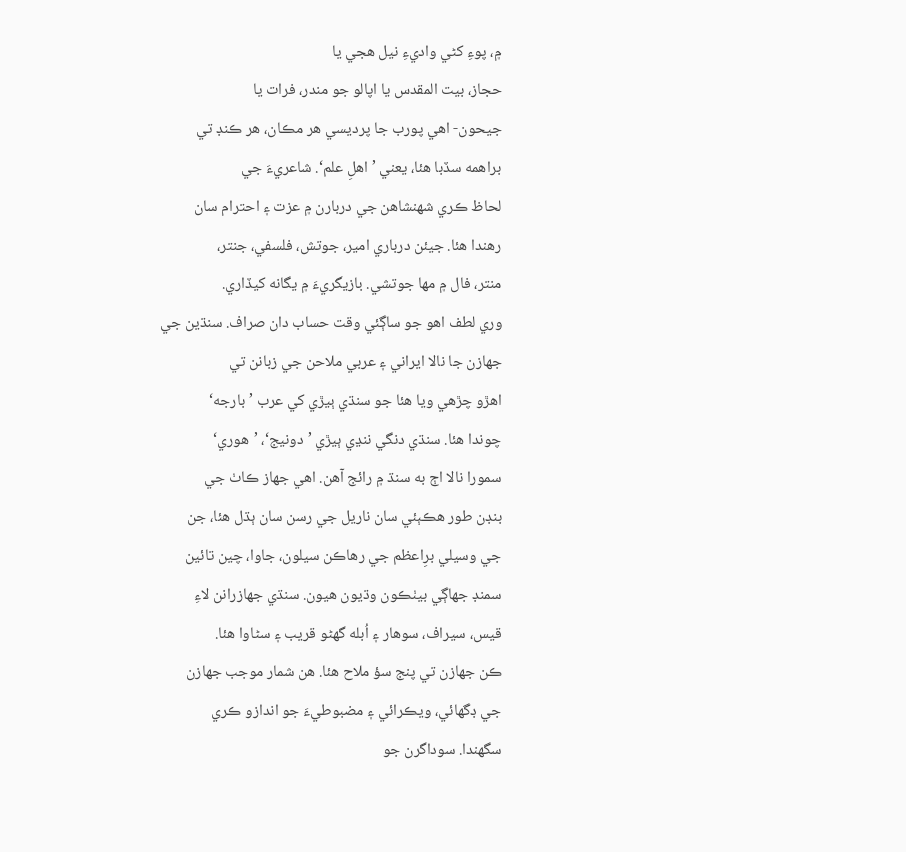۾، پوءِ کڻي واديءِ نيل هجي يا
حجاز، بيت المقدس يا اپالو جو مندر، فرات يا
جيحون- اهي پورب جا پرديسي هر مڪان، هر ڪنڊ تي
براهمه سڏبا هئا، يعني ’اهلِ علم‘. شاعريءَ جي
لحاظ ڪري شهنشاهن جي دربارن ۾ عزت ۽ احترام سان
رهندا هئا. جيئن درباري امير، جوتش، فلسفي، جنتر،
منتر، فال ۾ مھا جوتشي. بازيگريءَ ۾ يگانه کيڏاري.
وري لطف اهو جو ساڳئي وقت حساب دان صراف. سنڌين جي
جھازن جا نالا ايراني ۽ عربي ملاحن جي زبانن تي
اهڙو چڙهي ويا هئا جو سنڌي ٻيڙي کي عرب ’بارجه‘
چوندا هئا. سنڌي دنگي ننڍي ٻيڙي ’دونيج‘، ’هوري‘
سمورا نالا اڄ به سنڌ ۾ رائج آهن. اهي جھاز ڪاٺ جي
بنڊن طور هڪٻئي سان ناريل جي رسن سان ٻڌل هئا، جن
جي وسيلي برِاعظم جي رهاڪن سيلون، جاوا، چين تائين
سمنڊ جھاڳي بيٺڪون وڌيون هيون. سنڌي جھازرانن لاءِ
قيس، سيراف، سوهار ۽ اُبله گهڻو قريب ۽ سڻاوا هئا.
ڪن جھازن تي پنج سؤ ملاح هئا. هن شمار موجب جھازن
جي ڊگهائي، ويڪرائي ۽ مضبوطيءَ جو اندازو ڪري
سگهندا. سوداگرن جو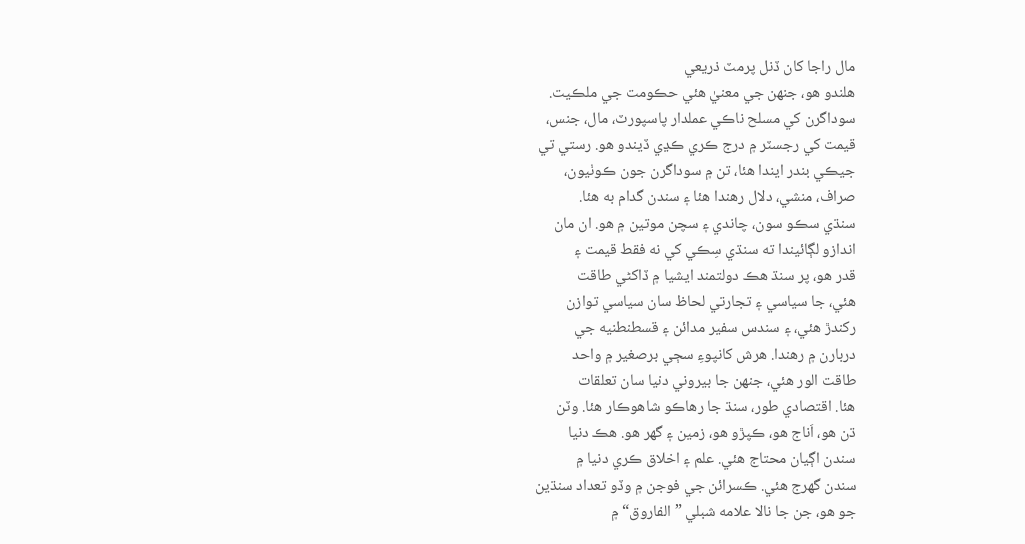مال راجا کان ڏنل پرمٽ ذريعي
هلندو هو، جنھن جي معنيٰ هئي حڪومت جي ملڪيت.
سوداگرن کي مسلح ناڪي عملدار پاسپورٽ، مال، جنس،
قيمت کي رجسٽر ۾ درج ڪري ڪڍي ڏيندو هو. رستي تي
جيڪي بندر ايندا هئا، تن ۾ سوداگرن جون ڪوٺيون،
صراف، منشي، دلال رهندا هئا ۽ سندن گدام به هئا.
سنڌي سڪو سون، چاندي ۽ سچن موتين ۾ هو. ان مان
اندازو لڳائيندا ته سنڌي سِڪي کي نه فقط قيمت ۽
قدر هو، پر سنڌ هڪ دولتمند ايشيا ۾ ڏاکڻي طاقت
هئي، جا سياسي ۽ تجارتي لحاظ سان سياسي توازن
رکندڙ هئي، ۽ سندس سفير مدائن ۽ قسطنطنيه جي
دربارن ۾ رهندا. هرش کانپوءِ سڄي برصغير ۾ واحد
طاقت الور هئي، جنھن جا بيروني دنيا سان تعلقات
هئا. اقتصادي طور، سنڌ جا رهاڪو شاهوڪار هئا. وٽن
ڌن هو، اَناج هو، ڪپڙو هو، زمين ۽ گهر هو. هڪ دنيا
سندن اڳيان محتاج هئي. علم ۽ اخلاق ڪري دنيا ۾
سندن گهرج هئي. ڪسرائن جي فوجن ۾ وڏو تعداد سنڌين
جو هو، جن جا نالا علامه شبلي ”الفاروق“ ۾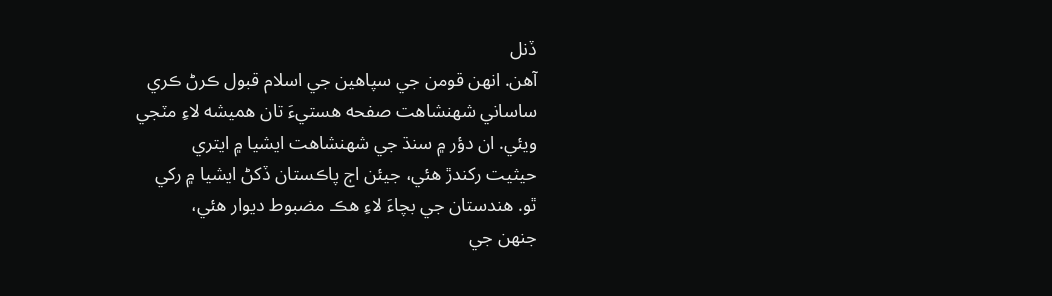ڏنل
آهن. انھن قومن جي سپاهين جي اسلام قبول ڪرڻ ڪري
ساساني شهنشاهت صفحه هستيءَ تان هميشه لاءِ مٽجي
ويئي. ان دؤر ۾ سنڌ جي شهنشاهت ايشيا ۾ ايتري
حيثيت رکندڙ هئي، جيئن اڄ پاڪستان ڏکڻ ايشيا ۾ رکي
ٿو. هندستان جي بچاءَ لاءِ هڪ مضبوط ديوار هئي،
جنھن جي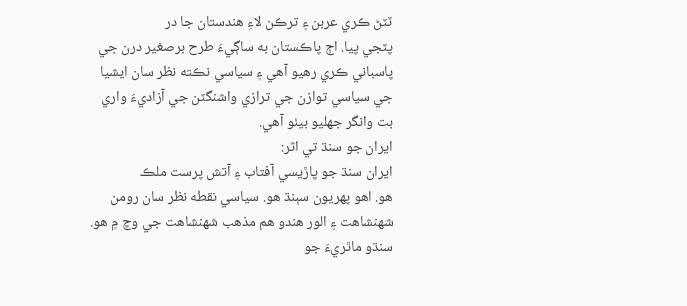ٽٽڻ ڪري عربن ۽ ترڪن لاءِ هندستان جا در
پٽجي پيا. اڄ پاڪستان به ساڳيءَ طرح برصغير درن جي
پاسباني ڪري رهيو آهي ۽ سياسي نڪته نظر سان ايشيا
جي سياسي توازن جي ترازي واشنگٽن جي آزاديءَ واري
بت وانگر جهليو بيٺو آهي.
ايران جو سنڌ تي اثر:
ايران سنڌ جو پاڙيسي آفتاب ۽ آتش پرست ملڪ
هو. اهو پھريون سٻنڌ هو. سياسي نقطه نظر سان رومن
شهنشاهت ۽ الور هندو هم مذهب شهنشاهت جي وچ ۾ هو.
سنڌو ماٿريءَ جو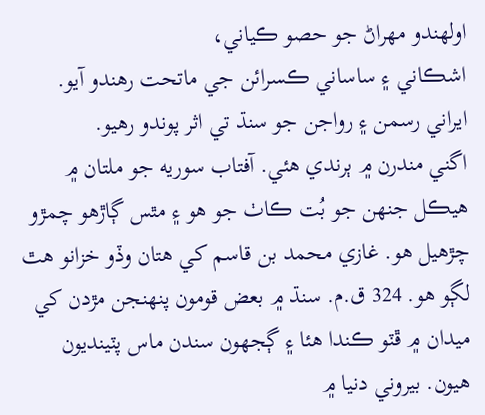اولھندو مھراڻ جو حصو ڪياني،
اشڪاني ۽ ساساني ڪسرائن جي ماتحت رهندو آيو.
ايراني رسمن ۽ رواجن جو سنڌ تي اثر پوندو رهيو.
اگني مندرن ۾ ٻرندي هئي. آفتاب سوريه جو ملتان ۾
هيڪل جنھن جو بُت ڪاٺ جو هو ۽ مٿس ڳاڙهو چمڙو
چڙهيل هو. غازي محمد بن قاسم کي هتان وڏو خزانو هٿ
لڳو هو. 324 ق.م. سنڌ ۾ بعض قومون پنھنجن مڙدن کي
ميدان ۾ ڦٽو ڪندا هئا ۽ ڳجهون سندن ماس پٽينديون
هيون. بيروني دنيا ۾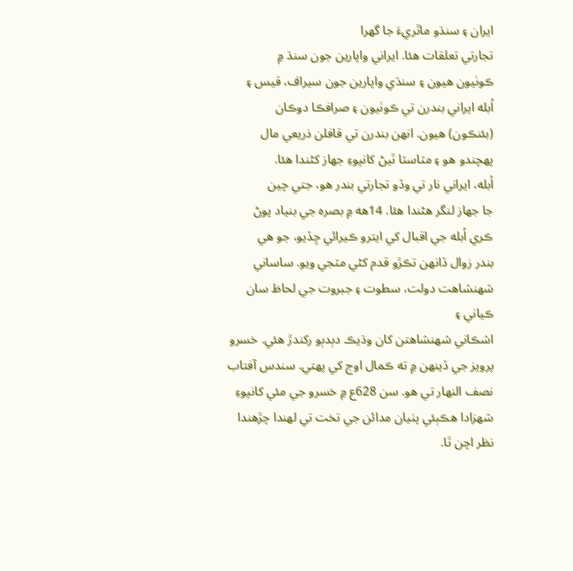ايران ۽ سنڌو ماٿريءَ جا گهرا
تجارتي تعلقات هئا. ايراني واپارين جون سنڌ ۾
ڪوٺيون هيون ۽ سنڌي واپارين جون سيراف، قيس ۽
اُبله ايراني بندرن تي ڪوٺيون ۽ صرافڪا دوڪان
(بئنڪون) هيون. انھن بندرن تي قافلن ذريعي مال
پھچندو هو ۽ مٽاسٽا ٿيڻ کانپوءِ جھاز کڻندا هئا.
اُبله، ايراني نار تي وڏو تجارتي بندر هو، جتي چين
جا جھاز لنگر هڻندا هئا. 14هه ۾ بصره جي بنياد پوڻ
ڪري اُبله جي اقبال کي ايترو ڪيرائي ڇڏيو، جو هي
بندر زوال ڏانھن تڪڙو قدم کڻي مٽجي ويو. ساساني
شهنشاهت دولت، سطوت ۽ جبروت جي لحاظ سان ڪياني ۽
اشڪاني شهنشاهتن کان وڌيڪ دٻدٻو رکندڙ هئي. خسرو
پرويز جي ڏينھن ۾ ته ڪمال اوج کي پھتي. سندس آفتاب
نصف النھار تي هو. سن 628ع ۾ خسرو جي مئي کانپوءِ
شھزادا هڪٻئي پٺيان مدائن جي تخت تي لهندا چڙهندا
نظر اچن ٿا.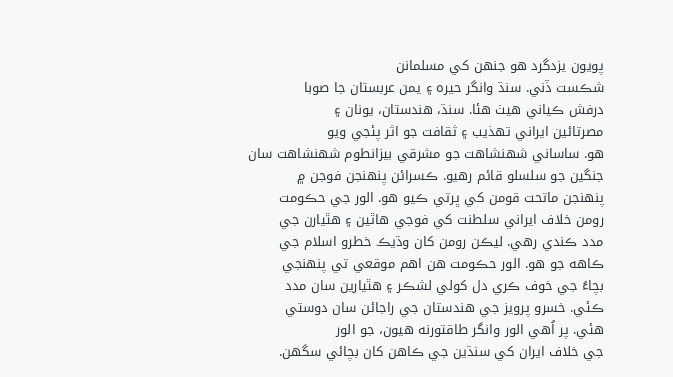پويون يزدگرد هو جنھن کي مسلمانن
شڪست ڏني. سنڌ وانگر حيره ۽ يمن عربستان جا صوبا
درفش ڪياني هيٺ هئا. سنڌ، هندستان، يونان ۽
مصرتائين ايراني تھذيب ۽ ثقافت جو اثر پئجي ويو
هو. ساساني شهنشاهت جو مشرقي بيزانطوم شهنشاهت سان
جنگين جو سلسلو قائم رهيو. ڪسرائن پنھنجن فوجن ۾
پنھنجن ماتحت قومن کي ڀرتي ڪيو هو. الور جي حڪومت
رومن خلاف ايراني سلطنت کي فوجي هاٿين ۽ هٿيارن جي
مدد ڪندي رهي. ليڪن رومن کان وڌيڪ خطرو اسلام جي
ڪاهه جو هو. الور حڪومت هن اهم موقعي تي پنھنجي
بچاءُ جي خوف ڪري دل کولي لشڪر ۽ هٿيارين سان مدد
ڪئي. خسرو پرويز جي هندستان جي راجائن سان دوستي
هئي. پر اُهي الور وانگر طاقتورنه هيون، جو الور
جي خلاف ايران کي سنڌين جي ڪاهن کان بچائي سگهن.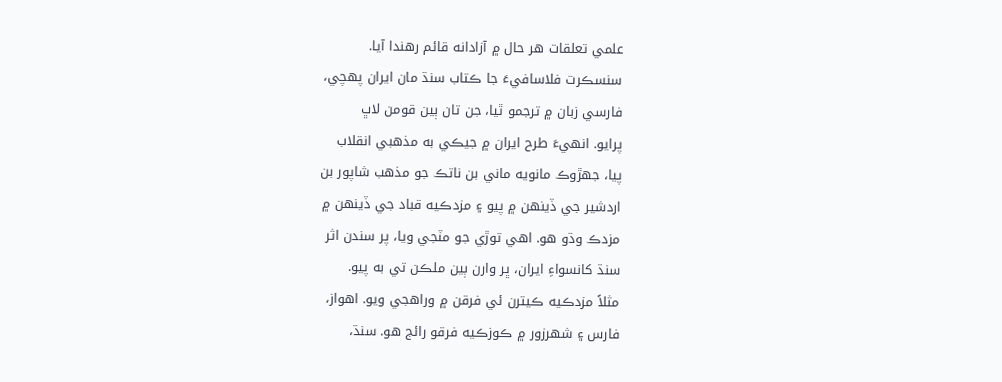علمي تعلقات هر حال ۾ آزادانه قائم رهندا آيا.
سنسڪرت فلاسافيءَ جا ڪتاب سنڌ مان ايران پھچي،
فارسي زبان ۾ ترجمو ٿيا، جن تان ٻين قومن لاڀ
پرايو. انھيءَ طرح ايران ۾ جيڪي به مذهبي انقلاب
پيا، جهڙوڪ مانويه ماني بن ناتڪ جو مذهب شاپور بن
اردشير جي ڏينھن ۾ پيو ۽ مزدڪيه قباد جي ڏينھن ۾
مزدڪ وڌو هو. اهي توڙي جو مٽجي ويا، پر سندن اثر
سنڌ کانسواءِ ايران، ڀر وارن ٻين ملڪن تي به پيو.
مثلاً مزدڪيه ڪيترن ئي فرقن ۾ وراهجي ويو. اهواز،
فارس ۽ شھرزور ۾ ڪوزڪيه فرقو رائج هو. سنڌ،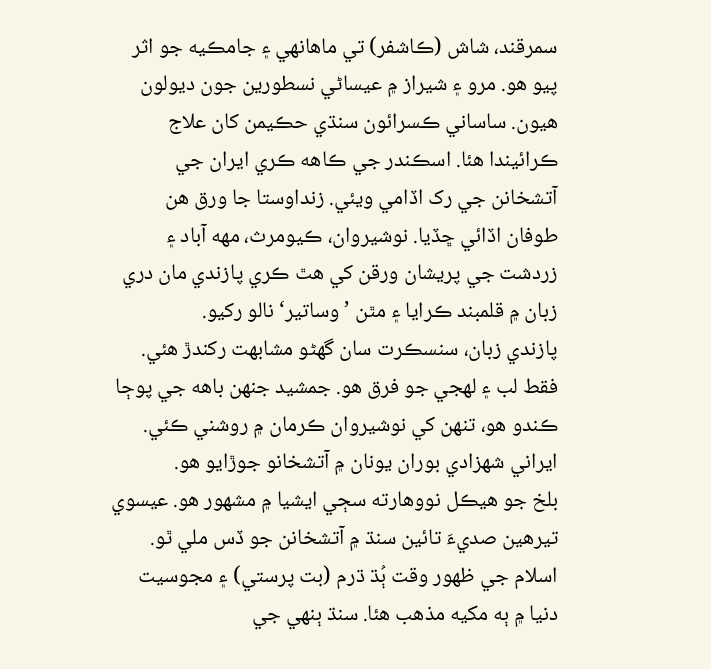سمرقند، شاش (ڪاشفر) تي ماهانھي ۽ جامڪيه جو اثر
پيو هو. مرو ۽ شيراز ۾ عيساڻي نسطورين جون ديولون
هيون. ساساني ڪسرائون سنڌي حڪيمن کان علاج
ڪرائيندا هئا. اسڪندر جي ڪاهه ڪري ايران جي
آتشخانن جي رک اڏامي ويئي. زنداوستا جا ورق هن
طوفان اڏائي ڇڏيا. نوشيروان، ڪيومرث، مهه آباد ۽
زردشت جي پريشان ورقن کي هٿ ڪري پازندي مان دري
زبان ۾ قلمبند ڪرايا ۽ مٿن ’وساتير‘ نالو رکيو.
پازندي زبان، سنسڪرت سان گهڻو مشابهت رکندڙ هئي.
فقط لب ۽ لهجي جو فرق هو. جمشيد جنھن باهه جي پوڄا
ڪندو هو، تنھن کي نوشيروان ڪرمان ۾ روشني ڪئي.
ايراني شھزادي بوران يونان ۾ آتشخانو جوڙايو هو.
بلخ جو هيڪل نووهارته سڄي ايشيا ۾ مشھور هو. عيسوي
تيرهين صديءَ تائين سنڌ ۾ آتشخانن جو ڏس ملي ٿو.
اسلام جي ظهور وقت ٻُڌ ڌرم (بت پرستي) ۽ مجوسيت
دنيا ۾ ٻه مکيه مذهب هئا. سنڌ ٻنهي جي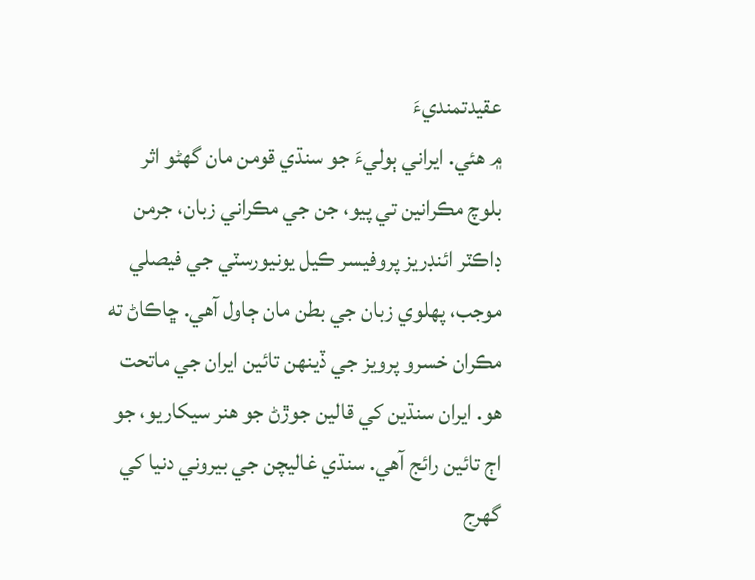عقيدتمنديءَ
۾ هئي. ايراني ٻوليءَ جو سنڌي قومن مان گهڻو اثر
بلوچ مڪرانين تي پيو، جن جي مڪراني زبان، جرمن
ڊاڪٽر ائنڊريز پروفيسر ڪيل يونيورسٽي جي فيصلي
موجب، پهلوي زبان جي بطن مان ڄاول آهي. ڇاڪاڻ ته
مڪران خسرو پرويز جي ڏينھن تائين ايران جي ماتحت
هو. ايران سنڌين کي قالين جوڙڻ جو هنر سيکاريو، جو
اڄ تائين رائج آهي. سنڌي غاليچن جي بيروني دنيا کي
گهرج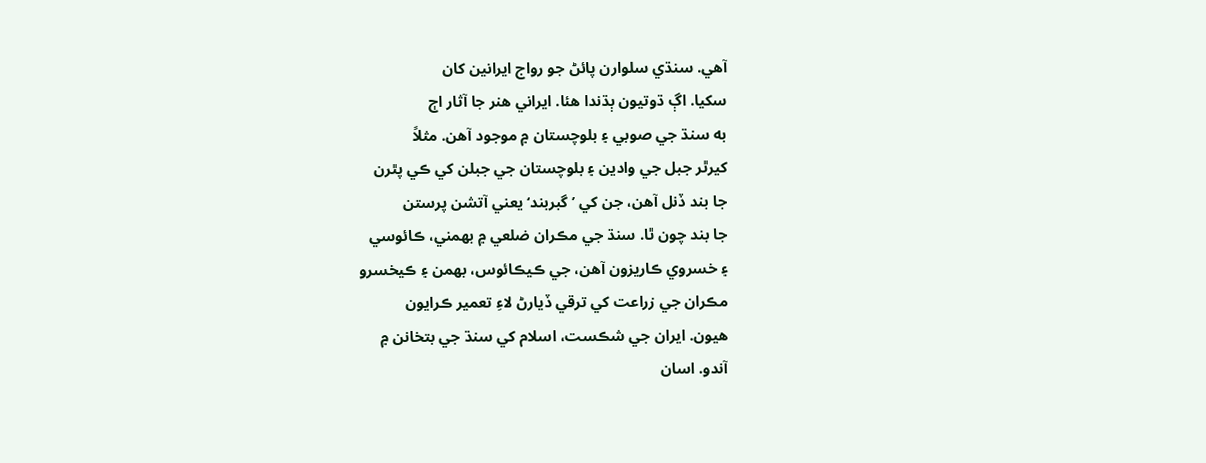آهي. سنڌي سلوارن پائڻ جو رواج ايرانين کان
سکيا. اڳ ڌوتيون ٻڌندا هئا. ايراني هنر جا آثار اڄ
به سنڌ جي صوبي ۽ بلوچستان ۾ موجود آهن. مثلاً
کيرٿر جبل جي وادين ۽ بلوچستان جي جبلن کي ڪي پٿرن
جا بند ڏنل آهن، جن کي ’گبربند‘ يعني آتشن پرستن
جا بند چون ٿا. سنڌ جي مڪران ضلعي ۾ بهمني، ڪائوسي
۽ خسروي ڪاريزون آهن، جي ڪيڪائوس، بهمن ۽ ڪيخسرو
مڪران جي زراعت کي ترقي ڏيارڻ لاءِ تعمير ڪرايون
هيون. ايران جي شڪست، اسلام کي سنڌ جي بتخانن ۾
آندو. اسان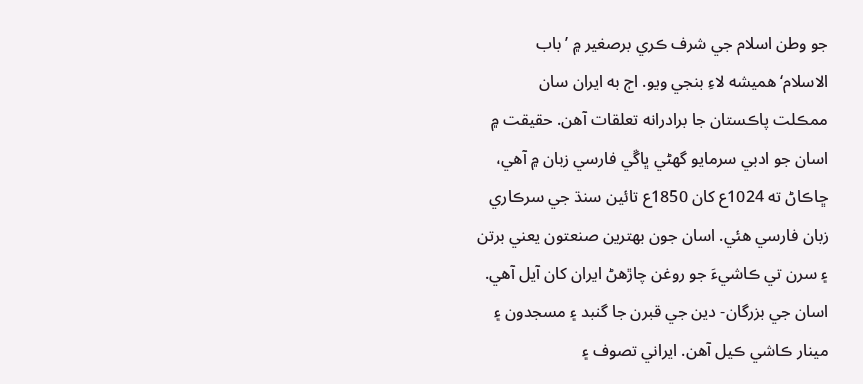جو وطن اسلام جي شرف ڪري برصغير ۾ ’باب
الاسلام‘ هميشه لاءِ بنجي ويو. اڄ به ايران سان
ممڪلت پاڪستان جا برادرانه تعلقات آهن. حقيقت ۾
اسان جو ادبي سرمايو گهڻي ڀاڱي فارسي زبان ۾ آهي،
ڇاڪاڻ ته 1024ع کان 1850ع تائين سنڌ جي سرڪاري
زبان فارسي هئي. اسان جون بهترين صنعتون يعني برتن
۽ سرن تي ڪاشيءَ جو روغن چاڙهڻ ايران کان آيل آهي.
اسان جي بزرگان- دين جي قبرن جا گنبد ۽ مسجدون ۽
مينار ڪاشي ڪيل آهن. ايراني تصوف ۽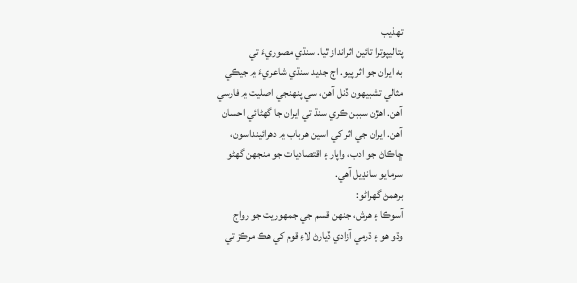تھذيب
پتاليپوترا تائين اثرانداز ٿيا. سنڌي مصوريءَ تي
به ايران جو اثر پيو. اڄ جديد سنڌي شاعريءَ ۾ جيڪي
مثالي تشبيهون ڏنل آهن، سي پنھنجي اصليت ۾ فارسي
آهن. اهڙن سببن ڪري سنڌ تي ايران جا گهڻائي احسان
آهن. ايران جي اثر کي اسين هرباب ۾ دهرائينداسون،
ڇاڪاڻ جو ادب، واپار ۽ اقتصاديات جو منجهن گهڻو
سرمايو سانڍيل آهي.
برهمڻ گهراڻو:
آسوڪا ۽ هرش، جنھن قسم جي جمهوريت جو رواج
وڌو هو ۽ ڌرمي آزادي ڏيارڻ لاءِ قوم کي هڪ مرڪز تي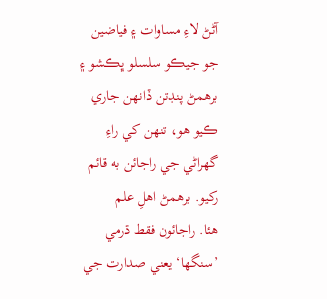آڻڻ لاءِ مساوات ۽ فياضين جو جيڪو سلسلو ڀڪشو ۽
برهمڻ پنڊتن ڏانھن جاري ڪيو هو، تنھن کي راءِ
گهراڻي جي راجائن به قائم رکيو. برهمڻ اهلِ علم
هئا. راجائون فقط ڌرمي ’سنگها‘ يعني صدارت جي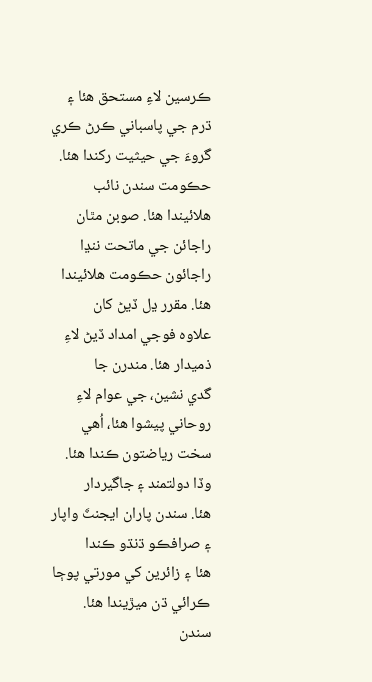ڪرسين لاءِ مستحق هئا ۽ ڌرم جي پاسباني ڪرڻ ڪري
گروءَ جي حيثيت رکندا هئا. حڪومت سندن نائب
هلائيندا هئا. صوبن مٿان راجائن جي ماتحت ننڍا
راجائون حڪومت هلائيندا هئا. مقرر ڍل ڏيڻ کان
علاوه فوجي امداد ڏيڻ لاءِ ذميدار هئا. مندرن جا
گدي نشين، جي عوام لاءِ روحاني پيشوا هئا، اُهي
سخت رياضتون ڪندا هئا. وڏا دولتمند ۽ جاگيردار
هئا. سندن پاران ايجنٽَ واپار ۽ صرافڪو ڌنڌو ڪندا
هئا ۽ زائرين کي مورتي پوڄا ڪرائي ڌن ميڙيندا هئا.
سندن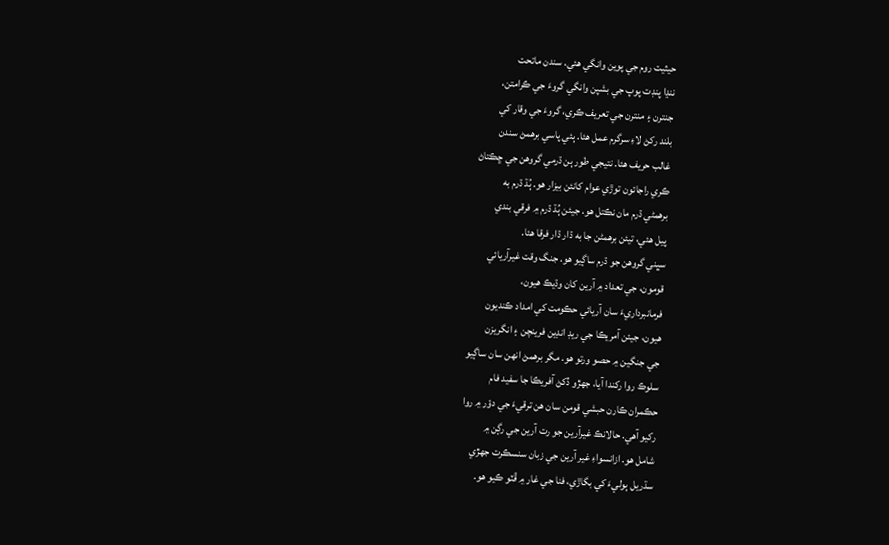حيثيت روم جي پوين وانگي هئي. سندن ماتحت
ننڍا پنڊت پوپ جي بشپن وانگي گروءَ جي ڪرامتن،
جنترن ۽ منترن جي تعريف ڪري، گروءَ جي وقار کي
بلند رکڻ لاءِ سرگرم عمل هئا. ٻئي پاسي برهمڻ سندن
غالب حريف هئا. نتيجي طور ٻن ڌرمي گروهن جي ڇڪتاڻ
ڪري راجائون توڙي عوام کانئن بيزار هو. ٻُڌ ڌرم به
برهمڻي ڌرم مان نڪتل هو. جيئن ٻُڌ ڌرم ۾ فرقي بندي
پيل هئي، تيئن برهمڻن جا به ڌار ڌار فرقا هئا.
سڀني گروهن جو ڌرم ساڳيو هو. جنگ وقت غيرآريائي
قومون، جي تعداد ۾ آرين کان وڌيڪ هيون،
فرمانبرداريءَ سان آريائي حڪومت کي امداد ڪنديون
هيون، جيئن آمريڪا جي ريڊ انڊين فرينچن ۽ انگريزن
جي جنگين ۾ حصو ورتو هو. مگر برهمڻ انھن سان ساڳيو
سلوڪ روا رکندا آيا، جهڙو ڏکڻ آفريڪا جا سفيد فام
حڪمران ڪارن حبشي قومن سان هن ترقيءَ جي دؤر ۾ روا
رکيو آهي. حالانڪ غيرآرين جو رت آرين جي رڳن ۾
شامل هو. ازانسواءِ غير آرين جي زبان سنسڪرت جهڙي
سڌريل ٻوليءَ کي بگاڙي، فنا جي غار ۾ ڦٽو ڪيو هو.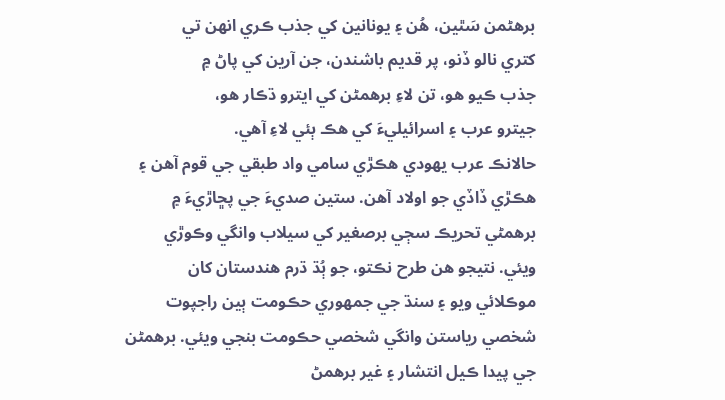برهڻمن سَٿين، هُن ۽ يونانين کي جذب ڪري انھن تي
کتري نالو ڏنو، پر قديم باشندن، جن آرين کي پاڻ ۾
جذب ڪيو هو، تن لاءِ برهمڻن کي ايترو ڌڪار هو،
جيترو عرب ۽ اسرائيليءَ کي هڪ ٻئي لاءِ آهي.
حالانڪ عرب يهودي هڪڙي سامي واد طبقي جي قوم آهن ۽
هڪڙي ڏاڏي جو اولاد آهن. ستين صديءَ جي پڇاڙيءَ ۾
برهمڻي تحريڪ سڄي برصغير کي سيلاب وانگي وڪوڙي
ويئي. نتيجو هن طرح نڪتو، جو ٻُڌ ڌرم هندستان کان
موڪلائي ويو ۽ سنڌ جي جمهوري حڪومت ٻين راجپوت
شخصي رياستن وانگي شخصي حڪومت بنجي ويئي. برهمڻن
جي پيدا ڪيل انتشار ۽ غير برهمڻ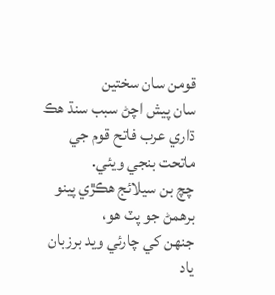قومن سان سختين
سان پيش اچڻ سبب سنڌ هڪ ڌاري عرب فاتح قوم جي
ماتحت بنجي ويئي.
چچ بن سيلائج هڪڙي پينو برهمڻ جو پٽ هو،
جنھن کي چارئي ويد برزبان ياد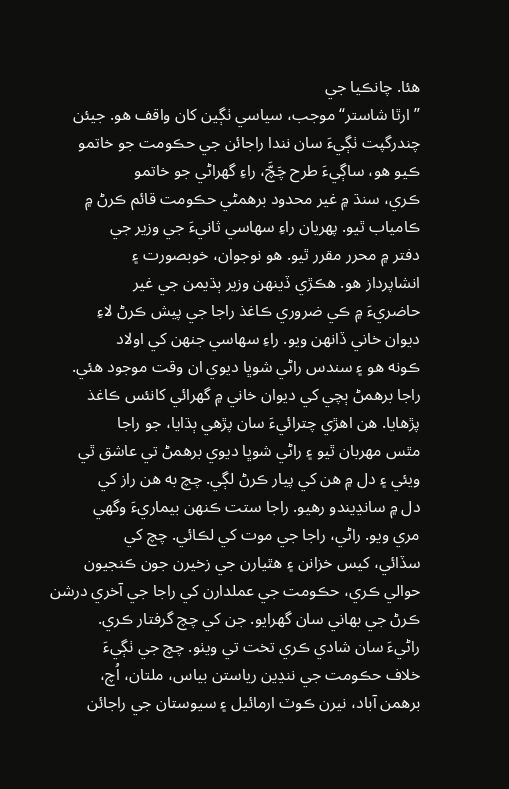هئا. چانڪيا جي
”ارٿا شاستر“ موجب، سياسي ٺڳين کان واقف هو. جيئن
چندرگپت ٺڳيءَ سان نندا راجائن جي حڪومت جو خاتمو
ڪيو هو، ساڳيءَ طرح چَچَّ، راءِ گهراڻي جو خاتمو
ڪري، سنڌ ۾ غير محدود برهمڻي حڪومت قائم ڪرڻ ۾
ڪامياب ٿيو. پھريان راءِ سهاسي ثانيءَ جي وزير جي
دفتر ۾ محرر مقرر ٿيو. هو نوجوان، خوبصورت ۽
انشاپرداز هو. هڪڙي ڏينھن وزير ٻڌيمن جي غير
حاضريءَ ۾ ڪي ضروري ڪاغذ راجا جي پيش ڪرڻ لاءِ
ديوان خاني ڏانھن ويو. راءِ سهاسي جنھن کي اولاد
ڪونه هو ۽ سندس راڻي شوڀا ديوي ان وقت موجود هئي.
راجا برهمڻ ٻچي کي ديوان خاني ۾ گهرائي کانئس ڪاغذ
پڙهايا. هن اهڙي چترائيءَ سان پڙهي ٻڌايا، جو راجا
مٿس مهربان ٿيو ۽ راڻي شوڀا ديوي برهمڻ تي عاشق ٿي
ويئي ۽ دل ۾ هن کي پيار ڪرڻ لڳي. چچ به هن راز کي
دل ۾ سانڍيندو رهيو. راجا ستت ڪنھن بيماريءَ وگهي
مري ويو. راڻي، راجا جي موت کي لڪائي. چچ کي
سڏائي، کيس خزانن ۽ هٿيارن جي زخيرن جون ڪنجيون
حوالي ڪري، حڪومت جي عملدارن کي راجا جي آخري درشن
ڪرڻ جي بھاني سان گهرايو. جن کي چچ گرفتار ڪري.
راڻيءَ سان شادي ڪري تخت تي ويٺو. چچ جي ٺڳيءَ
خلاف حڪومت جي ننڍين رياستن بياس، ملتان، اُچ،
برهمن آباد، نيرن ڪوٽ ارمائيل ۽ سيوستان جي راجائن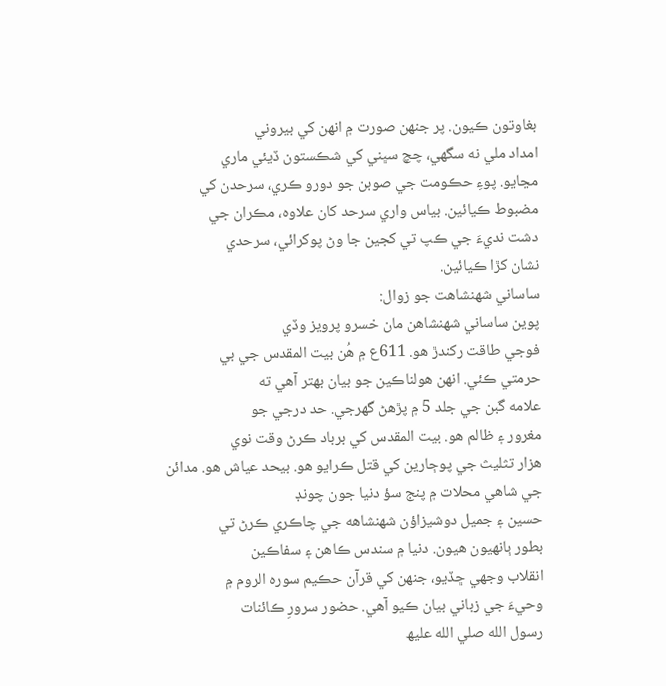بغاوتون ڪيون. پر جنھن صورت ۾ انھن کي بيروني
امداد ملي نه سگهي، چچ سڀني کي شڪستون ڏيئي ماري
مڃايو. پوءِ حڪومت جي صوبن جو دورو ڪري، سرحدن کي
مضبوط ڪيائين. بياس واري سرحد کان علاوه، مڪران جي
دشت نديءَ جي ڪپ تي کجين جا وڻ پوکرائي، سرحدي
نشان کڙا ڪيائين.
ساساني شهنشاهت جو زوال:
پوين ساساني شهنشاهن مان خسرو پرويز وڏي
فوجي طاقت رکندڙ هو. 611ع ۾ هُن بيت المقدس جي بي
حرمتي ڪئي. انھن هولناڪين جو بيان بهتر آهي ته
علامه گبن جي جلد 5 ۾ پڙهڻ گهرجي. حد درجي جو
مغرور ۽ ظالم هو. بيت المقدس کي برباد ڪرڻ وقت نوي
هزار تثليث جي پوڄارين کي قتل ڪرايو هو. بيحد عياش هو. مدائن جي شاهي محلات ۾ پنج سؤ دنيا جون چونڊ
حسين ۽ جميل دوشيزاؤن شهنشاهه جي چاڪري ڪرڻ تي
بطور ٻانھيون هيون. دنيا ۾ سندس ڪاهن ۽ سفاڪين
انقلاب وجهي ڇڏيو، جنھن کي قرآن حڪيم سوره الروم ۾
وحيءَ جي زباني بيان ڪيو آهي. حضور سرورِ ڪائنات
رسول الله صلي الله عليھ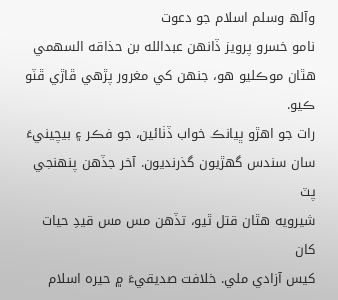وآلھ وسلم اسلام جو دعوت
نامو خسرو پرويز ڏانھن عبدالله بن حذاقه السهمي
هٿان موڪليو هو، جنھن کي مغرور پڙهي ڦاڙي ڦٽو ڪيو.
رات جو اهڙو ڀيانڪ خواب ڏٺائين، جو فڪر ۽ بيچينيءَ
سان سندس گهڙيون گذرنديون. آخر جڏهن پنھنجي پٽ
شيرويه هٿان قتل ٿيو، تڏهن مس مس قيدِ حيات کان
کيس آزادي ملي. خلافت صديقيءَ ۾ حيره اسلام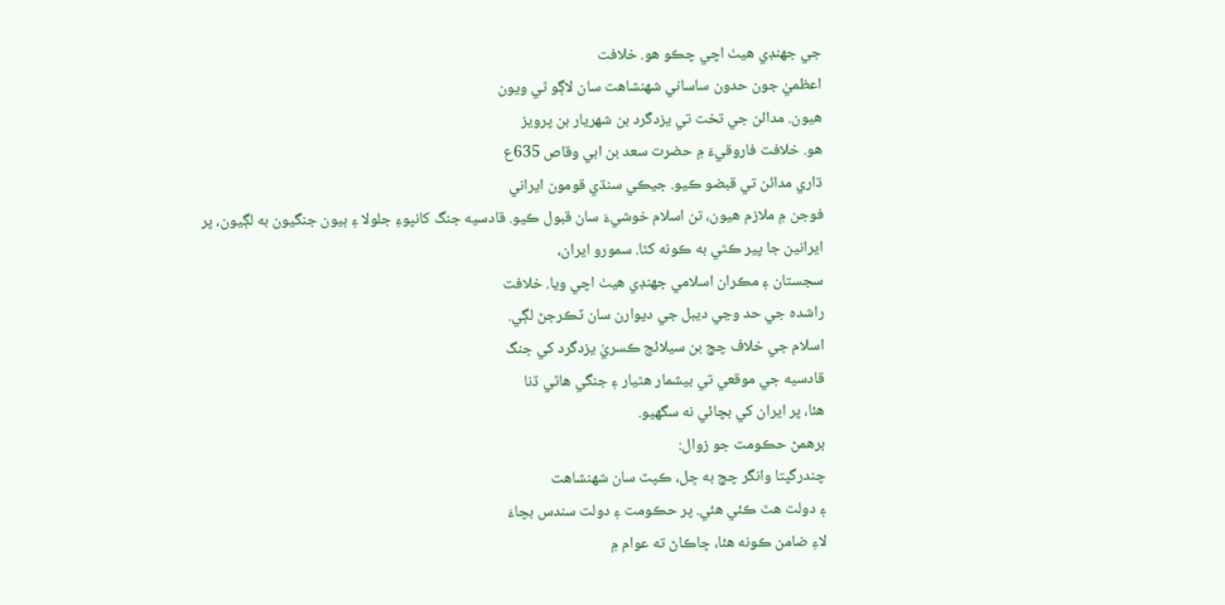جي جهنڊي هيٺ اچي چڪو هو. خلافت
اعظميٰ جون حدون ساساني شهنشاهت سان لاڳو ٿي ويون
هيون. مدائن جي تخت تي يزدگرد بن شھريار بن پرويز
هو. خلافت فاروقيءَ ۾ حضرت سعد بن ابي وقاص 635ع
ڌاري مدائن تي قبضو ڪيو. جيڪي سنڌي قومون ايراني
فوجن ۾ ملازم هيون، تن اسلام خوشيءَ سان قبول ڪيو. قادسيه جنگ کانپوءِ جلولا ۽ ٻيون جنگيون به لڳيون، پر
ايرانين جا پير ڪٿي به ڪونه کٿا. سمورو ايران،
سجستان ۽ مڪران اسلامي جهنڊي هيٺ اچي ويا. خلافت
راشده جي حد وڃي ديبل جي ديوارن سان ٽڪرجڻ لڳي.
اسلام جي خلاف چچ بن سيلائج ڪسريٰ يزدگرد کي جنگ
قادسيه جي موقعي تي بيشمار هٿيار ۽ جنگي هاٿي ڏنا
هئا، پر ايران کي بچائي نه سگهيو.
برهمڻ حڪومت جو زوال:
چندرگپتا وانگر چچ به ڇل، ڪپٽ سان شهنشاهت
۽ دولت هٿ ڪئي هئي. پر حڪومت ۽ دولت سندس بچاءَ
لاءِ ضامن ڪونه هئا، ڇاڪاڻ ته عوام ۾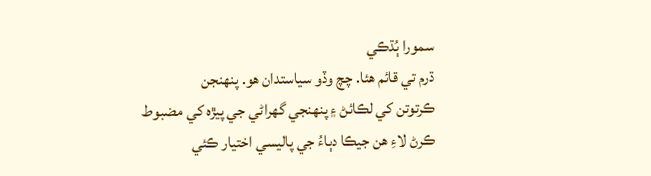سمورا ٻُڌڪي
ڌرم تي قائم هئا. چچ وڏو سياستدان هو. پنھنجن
ڪرتوتن کي لڪائڻ ۽ پنھنجي گهراڻي جي پيڙه کي مضبوط
ڪرڻ لاءِ هن جيڪا دٻاءُ جي پاليسي اختيار ڪئي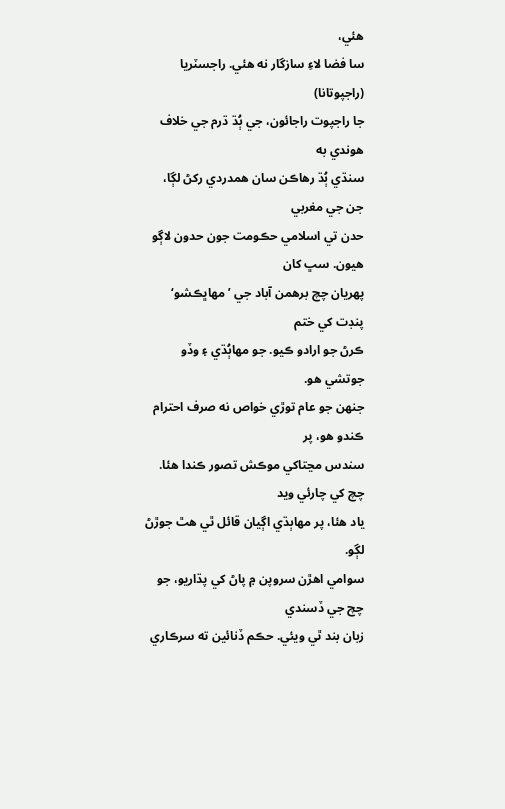هئي،
سا فضا لاءِ سازگار نه هئي. راجسٽريا (راجپوتانا)
جا راجپوت راجائون، جي ٻُڌ ڌرم جي خلاف هوندي به
سنڌي ٻُڌ رهاڪن سان همدردي رکڻ لڳا، جن جي مغربي
حدن تي اسلامي حڪومت جون حدون لاڳو هيون. سڀ کان
پھريان چچ برهمن آباد جي ’مھاڀڪشو‘ پنڊت کي ختم
ڪرڻ جو ارادو ڪيو. جو مھاٻُڌي ۽ وڏو جوتشي هو.
جنھن جو عام توڙي خواص نه صرف احترام ڪندو هو، پر
سندس مڃتاکي موڪش تصور ڪندا هئا. چچ کي چارئي ويد
ياد هئا، پر مھاٻڌي اڳيان قائل ٿي هٿ جوڙڻ لڳو.
سوامي اهڙن سروپن ۾ پاڻ کي پڌاريو، جو چچ جي ڏسندي
زبان بند ٿي ويئي. حڪم ڏنائين ته سرڪاري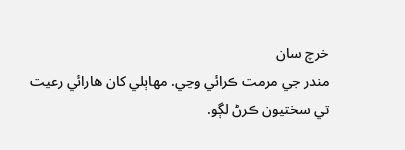خرچ سان
مندر جي مرمت ڪرائي وڃي. مھاٻلي کان هارائي رعيت
تي سختيون ڪرڻ لڳو.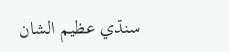سنڌي عظيم الشان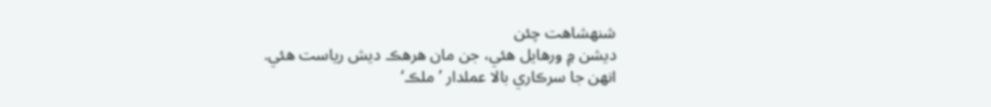شنهشاهت چئن
ديشن ۾ ورهايل هئي، جن مان هرهڪ ديش رياست هئي.
انھن جا سرڪاري بالا عملدار ’ملڪ‘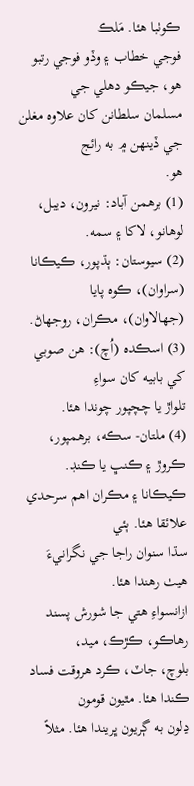ڪوٺبا هئا. مَلڪ
فوجي خطاب ۽ وڏو فوجي رتبو هو، جيڪو دهلي جي
مسلمان سلطانن کان علاوه مغلن جي ڏينھن ۾ به رائج
هو.
(1) برهمن آباد: نيرون، ديبل، لوهانو، لاکا ۽ سمه.
(2) سيوستان: ٻڌپور، ڪيڪانا (سراوان)، ڪوه پايا
(جھالاوان)، مڪران، روجھاڻ.
(3) اسڪده (اُچ): هن صوبي کي بابيه کان سواءِ
تلواڙ يا چچپور چوندا هئا.
(4) ملتان- سڪه، برهمپور، ڪروڙ ۽ ڪنڀ يا ڪنڊ.
ڪيڪانا ۽ مڪران اهم سرحدي علائقا هئا. ٻئي
سڌا سنوان راجا جي نگرانيءَ هيٺ رهندا هئا.
ازانسواءِ هتي جا شورش پسند رهاڪو، ڪڙڪ، ميد،
بلوچ، جاٽ، ڪرد هروقت فساد ڪندا هئا. مٿيون قومون
ڍلون به ڳريون ڀريندا هئا. مثلاً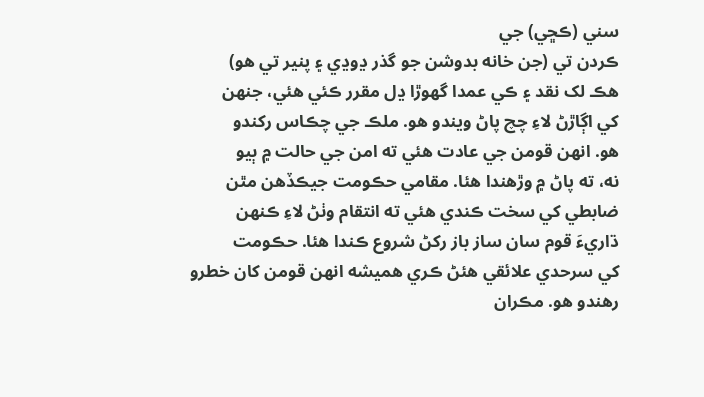سني (ڪڇي) جي
ڪردن تي (جن خانه بدوشن جو گذر ڍوڍي ۽ پنير تي هو)
هڪ لک نقد ۽ ڪي عمدا گهوڙا ڍل مقرر ڪئي هئي، جنھن
کي اڳاڙڻ لاءِ چچ پاڻ ويندو هو. ملڪ جي چڪاس رکندو
هو. انھن قومن جي عادت هئي ته امن جي حالت ۾ ٻيو
نه، ته پاڻ ۾ وڙهندا هئا. مقامي حڪومت جيڪڏهن مٿن
ضابطي کي سخت ڪندي هئي ته انتقام وٺڻ لاءِ ڪنھن
ڌاريءَ قوم سان ساز باز رکڻ شروع ڪندا هئا. حڪومت
کي سرحدي علائقي هئڻ ڪري هميشه انھن قومن کان خطرو
رهندو هو. مڪران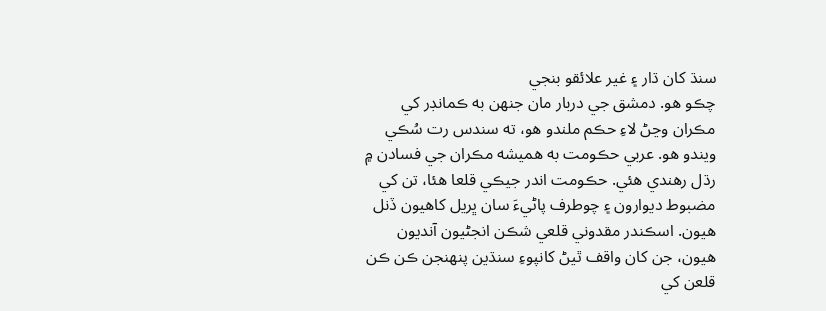سنڌ کان ڌار ۽ غير علائقو بنجي
چڪو هو. دمشق جي دربار مان جنھن به ڪمانڊر کي
مڪران وڃڻ لاءِ حڪم ملندو هو، ته سندس رت سُڪي
ويندو هو. عربي حڪومت به هميشه مڪران جي فسادن ۾
رڌل رهندي هئي. حڪومت اندر جيڪي قلعا هئا، تن کي
مضبوط ديوارون ۽ چوطرف پاڻيءَ سان ڀريل کاهيون ڏنل
هيون. اسڪندر مقدوني قلعي شڪن انجڻيون آنديون
هيون، جن کان واقف ٿيڻ کانپوءِ سنڌين پنھنجن ڪن ڪن
قلعن کي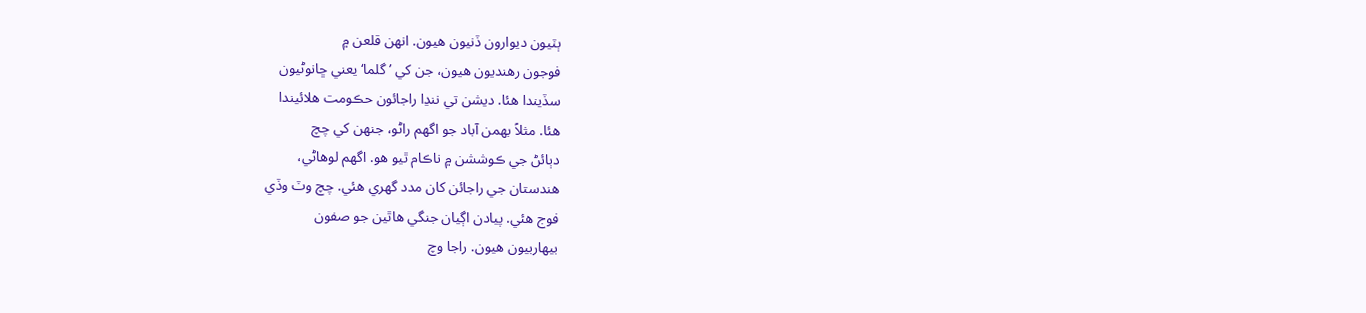ٻٽيون ديوارون ڏنيون هيون. انھن قلعن ۾
فوجون رهنديون هيون، جن کي ’گلما‘ يعني ڇانوڻيون
سڏيندا هئا. ديشن تي ننڍا راجائون حڪومت هلائيندا
هئا. مثلاً بهمن آباد جو اگهم راڻو، جنھن کي چچ
دٻائڻ جي ڪوششن ۾ ناڪام ٿيو هو. اگهم لوهاڻي،
هندستان جي راجائن کان مدد گهري هئي. چچ وٽ وڏي
فوج هئي. پيادن اڳيان جنگي هاٿين جو صفون
بيهاربيون هيون. راجا وچ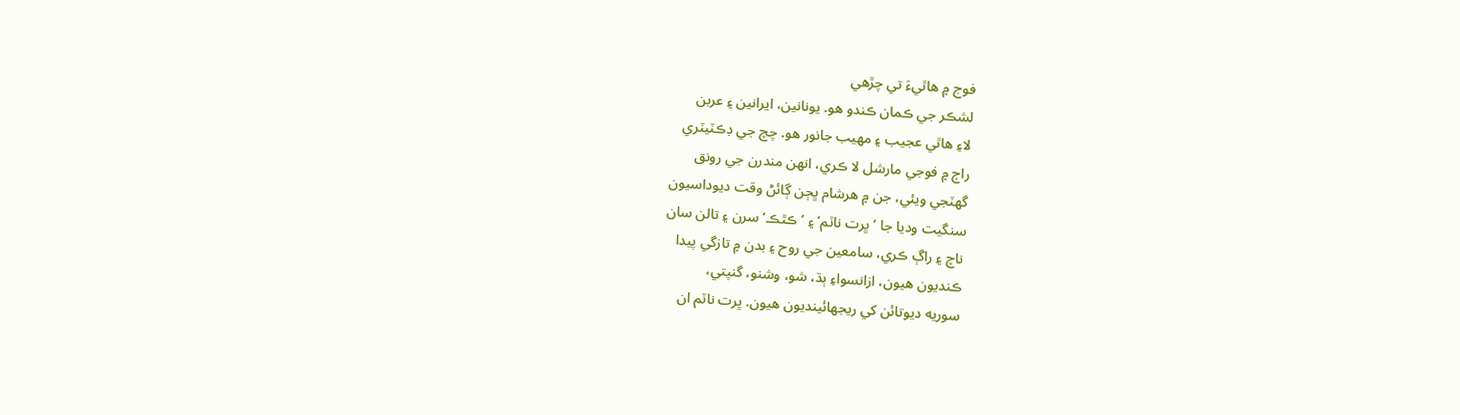فوج ۾ هاٿيءَ تي چڙهي
لشڪر جي ڪمان ڪندو هو. يونانين، ايرانين ۽ عربن
لاءِ هاٿي عجيب ۽ مهيب جانور هو. چچ جي ڊڪٽيٽري
راڄ ۾ فوجي مارشل لا ڪري، انھن مندرن جي رونق
گهٽجي ويئي، جن ۾ هرشام ڀڄن ڳائڻ وقت ديوداسيون
سنگيت وديا جا ’ڀرت ناٽم‘ ۽ ’ڪٿڪ‘ سرن ۽ تالن سان
ناچ ۽ راڳ ڪري، سامعين جي روح ۽ بدن ۾ تازگي پيدا
ڪنديون هيون، ازانسواءِ ٻڌ، شو، وشنو، گنپتي،
سوريه ديوتائن کي ريجھائينديون هيون. ڀرت ناٽم ان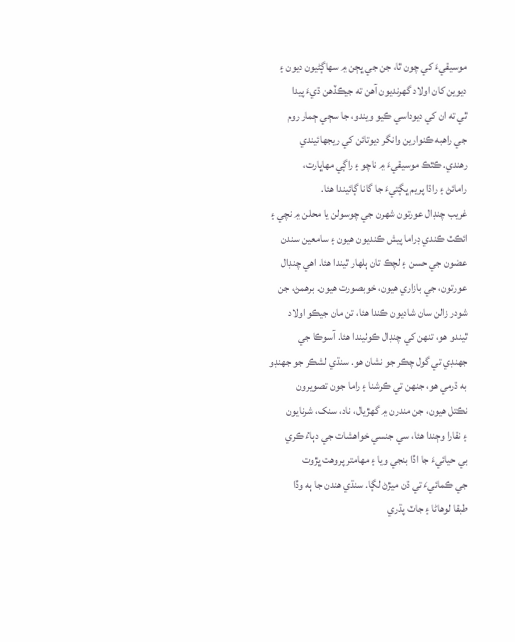موسيقيءَ کي چون ٿا، جن جي ڀڄن ۾ سهاڳڻيون ديون ۽
ديوين کان اولاد گهرنديون آهن ته جيڪڏهن ڌيءَ پيدا
ٿي ته ان کي ديوداسي ڪيو ويندو، جا سڄي ڄمار روم
جي راهبه ڪنوارين وانگر ديوتائن کي ريجھائيندي
رهندي. ڪٿڪ موسيقيءَ ۾ ناچو ۽ راڳي مھاڀارت،
رامائڻ ۽ راڌا پريم ڀڳتيءَ جا گانا ڳائيندا هئا.
غريب چنڊال عورتون شھرن جي چوسولن يا محلن ۾ نچي ۽
ائڪٽ ڪندي ڊراما پيش ڪنديون هيون ۽ سامعين سندن
عضون جي حسن ۽ لچڪ تان ٻلھار ٿيندا هئا. اهي چنڊال
عورتون، جي بازاري هيون، خوبصورت هيون. برهمڻ، جن
شودر زالن سان شاديون ڪندا هئا، تن مان جيڪو اولاد
ٿيندو هو، تنھن کي چنڊال ڪوٺيندا هئا. آسوڪا جي
جهنڊي تي گول چڪر جو نشان هو. سنڌي لشڪر جو جهنڊو
به ڌرمي هو، جنھن تي ڪرشنا ۽ راما جون تصويرون
نڪتل هيون، جن مندرن ۾ گهڙيال، ناد، سنک، شرنايون
۽ نقارا وڄندا هئا، سي جنسي خواهشات جي دٻاءُ ڪري
بي حيائيءَ جا اڏا بنجي ويا ۽ مھامتر پروهت ڀڙوت
جي ڪمائيءَ تي ڌن ميڙڻ لڳا. سنڌي هندن جا ٻه وڏا
طبقا لوهاڻا ۽ جاٽ پڌري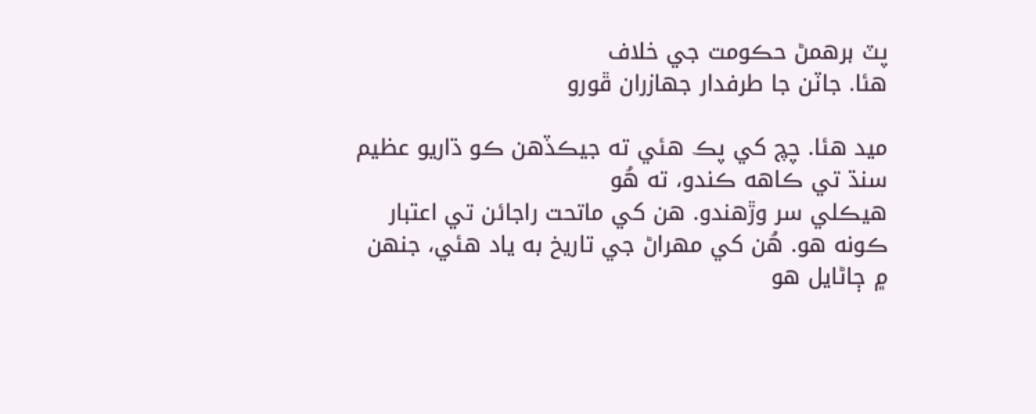پٽ برهمڻ حڪومت جي خلاف
هئا. جاٽن جا طرفدار جھازران ڦورو

ميد هئا. چچ کي پڪ هئي ته جيڪڏهن ڪو ڌاريو عظيم سنڌ تي ڪاهه ڪندو، ته هُو
هيڪلي سر وڙهندو. هن کي ماتحت راجائن تي اعتبار
ڪونه هو. هُن کي مھراڻ جي تاريخ به ياد هئي، جنھن
۾ ڄاڻايل هو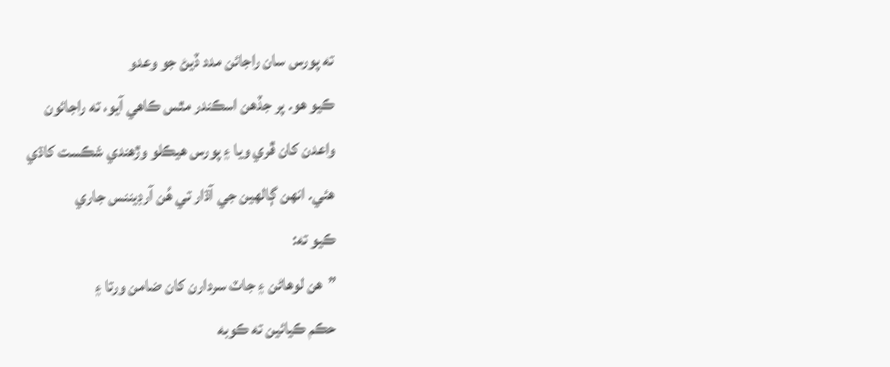ته پورس سان راجائن مدد ڏيڻ جو وعدو
ڪيو هو. پر جڏهن اسڪندر مٿس ڪاهي آيو، ته راجائون
واعدن کان ڦري ويا ۽ پورس هيڪلو وڙهندي شڪست کاڌي
هئي. انھن ڳالهين جي آڌار تي هُن آرڊيننس جاري
ڪيو ته:
”هن لوهاڻن ۽ جاٽ سردارن کان ضامن ورتا ۽
حڪم ڪيائين ته ڪوبه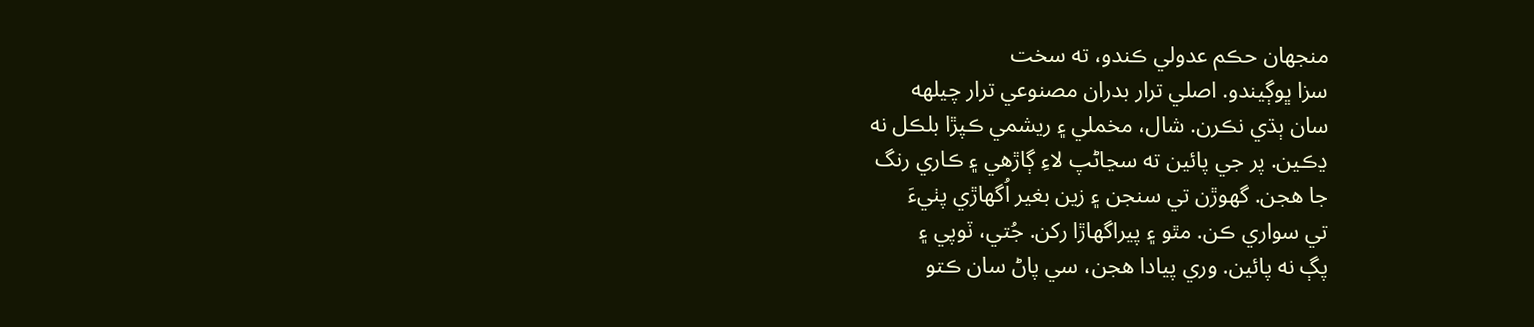منجھان حڪم عدولي ڪندو، ته سخت
سزا ڀوڳيندو. اصلي ترار بدران مصنوعي ترار چيلهه
سان ٻڌي نڪرن. شال، مخملي ۽ ريشمي ڪپڙا بلڪل نه
ڍڪين. پر جي پائين ته سڃاڻپ لاءِ ڳاڙهي ۽ ڪاري رنگ
جا هجن. گهوڙن تي سنجن ۽ زين بغير اُگهاڙي پٺيءَ
تي سواري ڪن. مٿو ۽ پيراگهاڙا رکن. جُتي، ٽوپي ۽
پڳ نه پائين. وري پيادا هجن، سي پاڻ سان ڪتو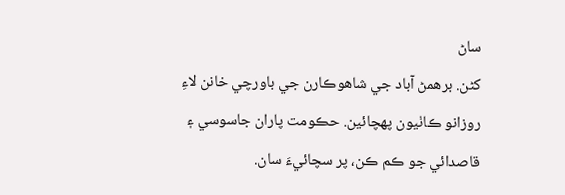ساڻ
کڻن. برهمڻ آباد جي شاهوڪارن جي باورچي خانن لاءِ
روزانو ڪاٺيون پھچائين. حڪومت پاران جاسوسي ۽
قاصدائي جو ڪم ڪن، پر سچائيءَ سان.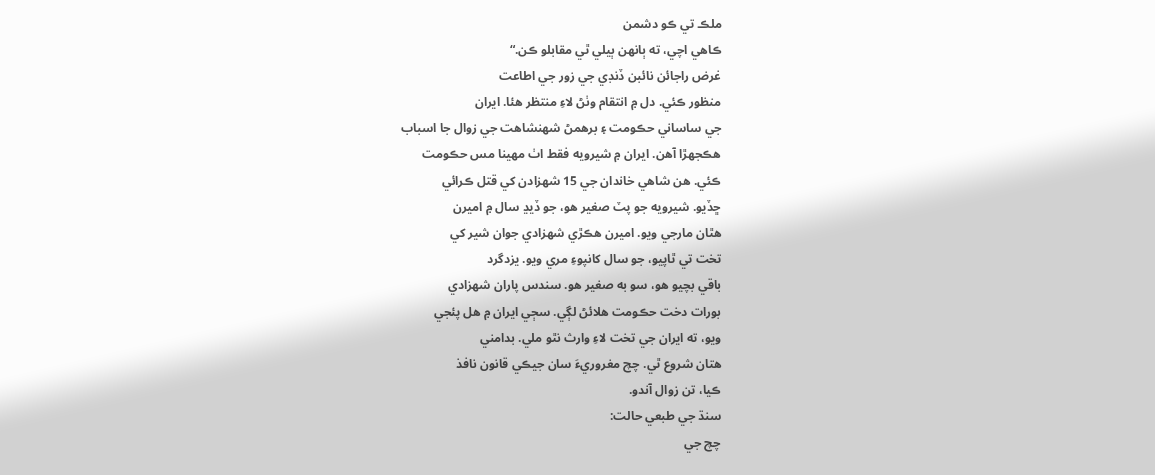ملڪ تي ڪو دشمن
ڪاهي اچي، ته ٻانھن ٻيلي ٿي مقابلو ڪن.“
غرض راجائن نائبن ڏنڊي جي زور جي اطاعت
منظور ڪئي. دل ۾ انتقام وٺڻ لاءِ منتظر هئا. ايران
جي ساساني حڪومت ۽ برهمڻ شهنشاهت جي زوال جا اسباب
هڪجهڙا آهن. ايران ۾ شيرويه فقط اٺ مهينا مس حڪومت
ڪئي. هن شاهي خاندان جي 15 شھزادن کي قتل ڪرائي
ڇڏيو. شيرويه جو پٽ صغير هو، جو ڏيڍ سال ۾ اميرن
هٿان مارجي ويو. اميرن هڪڙي شھزادي جوان شير کي
تخت تي ٿاپيو، جو سال کانپوءِ مري ويو. يزدگرد
باقي بچيو هو، سو به صغير هو. سندس پاران شھزادي
بورات دخت حڪومت هلائڻ لڳي. سڄي ايران ۾ هل پئجي
ويو، ته ايران جي تخت لاءِ وارث نٿو ملي. بدامني
هتان شروع ٿي. چچ مغروريءَ سان جيڪي قانون نافذ
ڪيا، تن زوال آندو.
سنڌ جي طبعي حالت:
چچ جي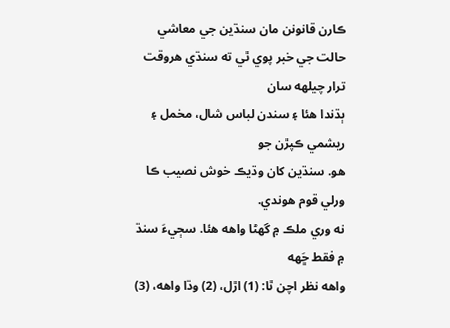ڪارن قانونن مان سنڌين جي معاشي
حالت جي خبر پوي ٿي ته سنڌي هروقت ترار چيلهه سان
ٻڌندا هئا ۽ سندن لباس شال، مخمل ۽ ريشمي ڪپڙن جو
هو. سنڌين کان وڌيڪ خوش نصيب ڪا ورلي قوم هوندي.
نه وري ملڪ ۾ گهڻا واهه هئا. سڄيءَ سنڌ ۾ فقط ڇَهه
واهه نظر اچن ٿا: (1) اڙل، (2) وڌا واهه، (3)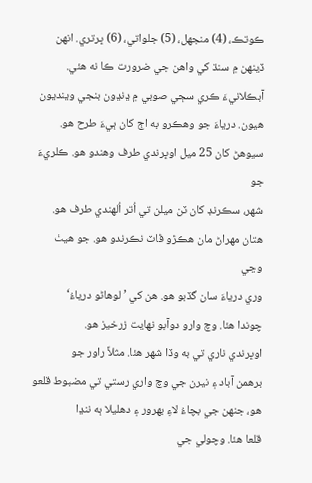ڪوتڪ، (4) منجهل، (5) جلواتي، (6) ڀرتري. انھن
ڏينھن ۾ سنڌ کي واهن جي ضرورت ڪا نه هئي.
آبڪلانيءَ ڪري سڄي صوبي ۾ ڍنڍون بنجي وينديون
هيون. درياءَ جو وهڪرو به اڄ کان ٻيءَ طرح هو.
سيوهڻ کان 25 ميل اوڀرندي طرف وهندو هو. ڪلريءَ جو
شھر، سڪرنڊ کان ٽن ميلن تي اُتر اُلھندي طرف هو.
هتان مھراڻ مان هڪڙو ڦاٽ نڪرندو هو. جو هيٺ وڃي
وري درياءَ سان گڏبو هو. هن کي ’لوهاڻو درياءُ‘
چوندا هئا. وچ وارو دوآبو نھايت زرخيز هو.
اوڀرندي ناري تي به وڏا شھر هئا. مثلاً راور جو
برهمن آباد ۽ نيرن جي وچ واري رستي تي مضبوط قلعو
هو، جنھن جي بچاءُ لاءِ بھرور ۽ دهليلا ٻه ننڍا
قلعا هئا. وچولي جي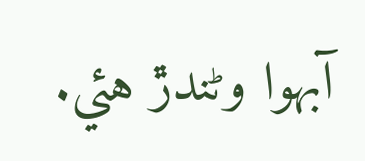آبهوا وڻندڙ هئي.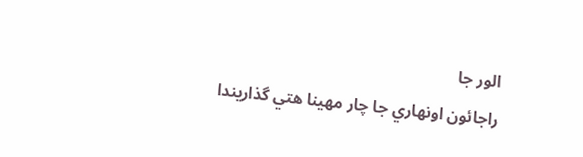الور جا
راجائون اونھاري جا چار مهينا هتي گذاريندا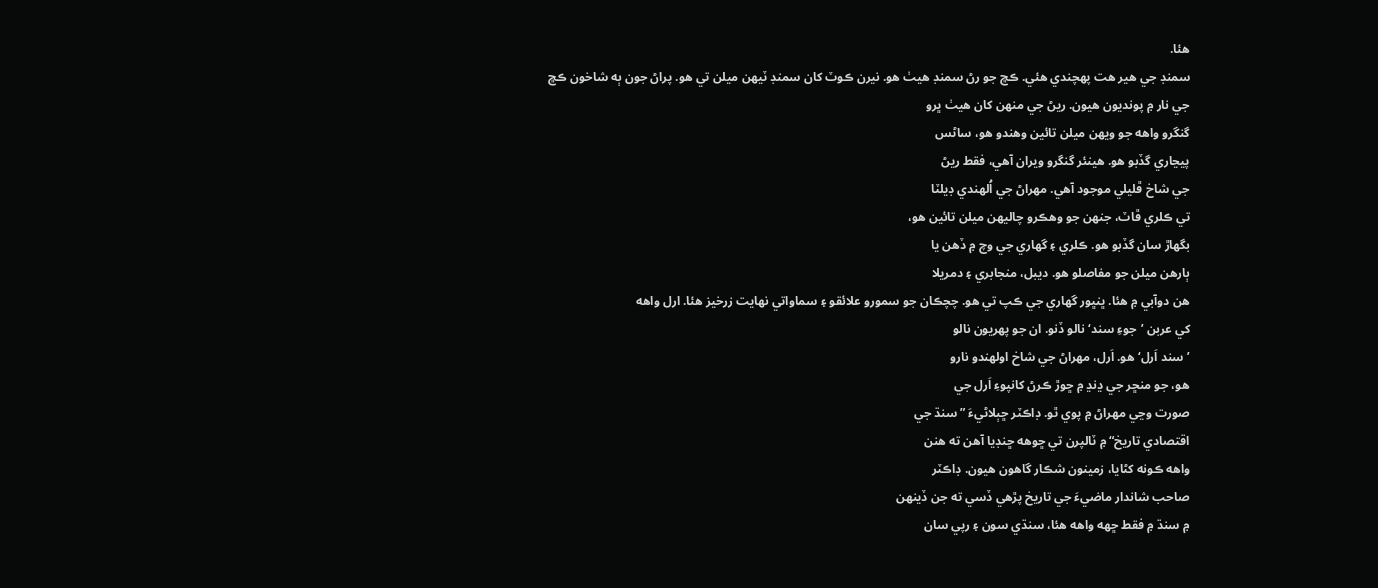هئا.
سمنڊ جي هير هت پھچندي هئي. ڪڇ جو رڻ سمنڊ هيٺ هو. نيرن ڪوٽ کان سمنڊ ٽيهن ميلن تي هو. پراڻ جون ٻه شاخون ڪڇ
جي نار ۾ پونديون هيون. ريڻ جي منھن کان هيٺ ڀرو
گنگرو واهه جو ويھن ميلن تائين وهندو هو، ساڻس
پيڃاري گڏبو هو. هينئر گنگرو ويران آهي، فقط ريڻ
جي شاخ ڦليلي موجود آهي. مھراڻ جي اُلھندي ڊيلٽا
تي ڪلري ڦاٽ، جنھن جو وهڪرو چاليهن ميلن تائين هو،
بگهاڙ سان گڏبو هو. ڪلري ۽ گهاري جي وچ ۾ ڏهن يا
ٻارهن ميلن جو مفاصلو هو. ديبل، منجابري ۽ دمريلا
هن دوآبي ۾ هئا. ڀنڀور گهاري جي ڪپ تي هو. چچڪان جو سمورو علائقو ۽ سماواتي نھايت زرخيز هئا. ارل واهه
کي عربن ’جوءِ سند‘ نالو ڏنو. ان جو پھريون نالو
’سند اَرل‘ هو. اَرل، مھراڻ جي شاخ اولھندو نارو
هو، جو منڇر جي ڍنڍ ۾ ڇوڙ ڪرڻ کانپوءِ اَرل جي
صورت وڃي مھراڻ ۾ پوي ٿو. ڊاڪٽر ڇٻلاڻيءَ ”سنڌ جي
اقتصادي تاريخ“ ۾ ٽالپرن تي ڇوهه ڇنڊيا آهن ته هنن
واهه ڪونه کڻايا، زمينون شڪار گاهون هيون. ڊاڪٽر
صاحب شاندار ماضيءَ جي تاريخ پڙهي ڏسي ته جن ڏينھن
۾ سنڌ ۾ فقط ڇهه واهه هئا، سنڌي سون ۽ رپي سان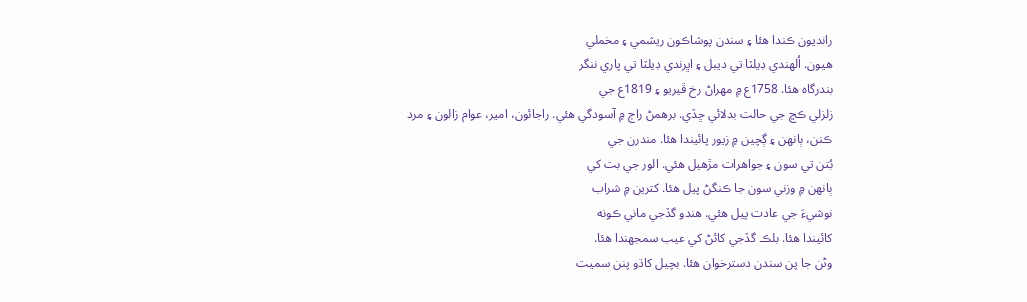رانديون ڪندا هئا ۽ سندن پوشاڪون ريشمي ۽ مخملي
هيون. اُلھندي ڊيلٽا تي ديبل ۽ اڀرندي ڊيلٽا تي پاري ننگر
بندرگاه هئا. 1758ع ۾ مھراڻ رخ ڦيريو ۽ 1819ع جي
زلزلي ڪڇ جي حالت بدلائي ڇڏي. برهمڻ راڄ ۾ آسودگي هئي. راجائون، امير، عوام زالون ۽ مرد
ڪنن، ٻانھن ۽ ڳچين ۾ زيور پائيندا هئا. مندرن جي
بُتن تي سون ۽ جواهرات مڙهيل هئي. الور جي بت کي
ٻانھن ۾ وزني سون جا ڪنگڻ پيل هئا. کترين ۾ شراب
نوشيءَ جي عادت پيل هئي. هندو گڏجي ماني ڪونه
کائيندا هئا. بلڪ گڏجي کائڻ کي عيب سمجهندا هئا.
وڻن جا پن سندن دسترخوان هئا. بچيل کاڌو پنن سميت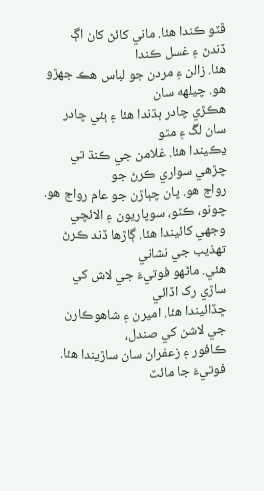ڦٽو ڪندا هئا. ماني کائڻ کان اڳ ڏندڻ ۽ غسل ڪندا
هئا. زالن ۽ مردن جو لباس هڪ جهڙو هو. چيلهه سان
هڪڙي چادر ٻڌندا هئا ۽ ٻئي چادر سان لڱ ۽ مٿو
ڍڪيندا هئا. غلامن جي ڪنڌ تي چڙهي سواري ڪرڻ جو
رواج هو. پان چٻاڙن جو عام رواج هو. چونو، ڪٿو، سوپاريون ۽ الائچي
وجهي کائيندا هئا. ڳاڙها ڏند ڪرڻ تھذيب جي نشاني
هئي. ماڻھو فوتيءَ جي لاش کي ساڙي رک اڏائي
ڇڏائيندا هئا. اميرن ۽ شاهوڪارن جي لاشن کي صندل،
ڪافور ۽ زعفران سان ساڙيندا هئا. فوتيءَ جا مائٽ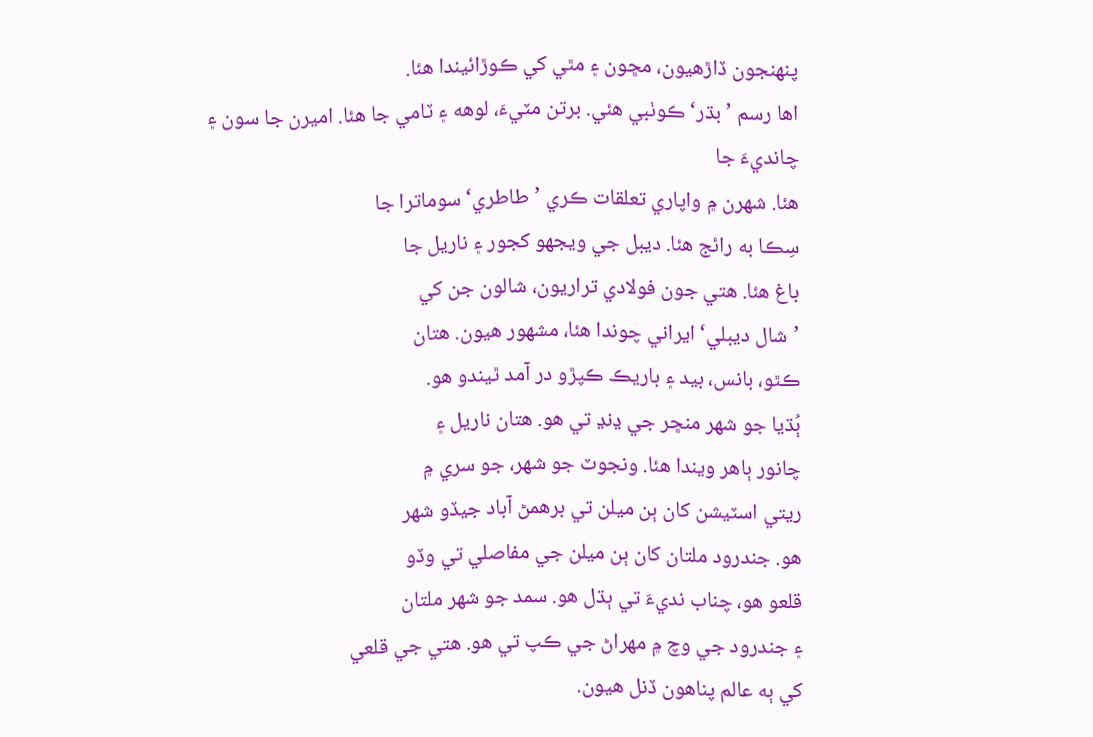پنھنجون ڏاڙهيون، مڇون ۽ مٿي کي ڪوڙائيندا هئا.
اها رسم ’بڌر‘ ڪوٺبي هئي. برتن مٽيءَ، لوهه ۽ ٽامي جا هئا. اميرن جا سون ۽ چانديءَ جا
هئا. شھرن ۾ واپاري تعلقات ڪري ’طاطري‘ سوماترا جا
سِڪا به رائج هئا. ديبل جي ويجهو کجور ۽ ناريل جا
باغ هئا. هتي جون فولادي تراريون، شالون جن کي
’شال ديبلي‘ ايراني چوندا هئا، مشھور هيون. هتان
ڪٿو، بانس، بيد ۽ باريڪ ڪپڙو در آمد ٿيندو هو.
ٻُڌيا جو شھر منڇر جي ڍنڍ تي هو. هتان ناريل ۽
چانور ٻاهر ويندا هئا. ونجوٽ جو شھر، جو سري ۾
ريتي اسٽيشن کان ٻن ميلن تي برهمڻ آباد جيڏو شھر
هو. جندرود ملتان کان ٻن ميلن جي مفاصلي تي وڏو
قلعو هو، چناب نديءَ تي ٻڌل هو. سمد جو شھر ملتان
۽ جندرود جي وچ ۾ مھراڻ جي ڪپ تي هو. هتي جي قلعي
کي ٻه عالم پناهون ڏنل هيون.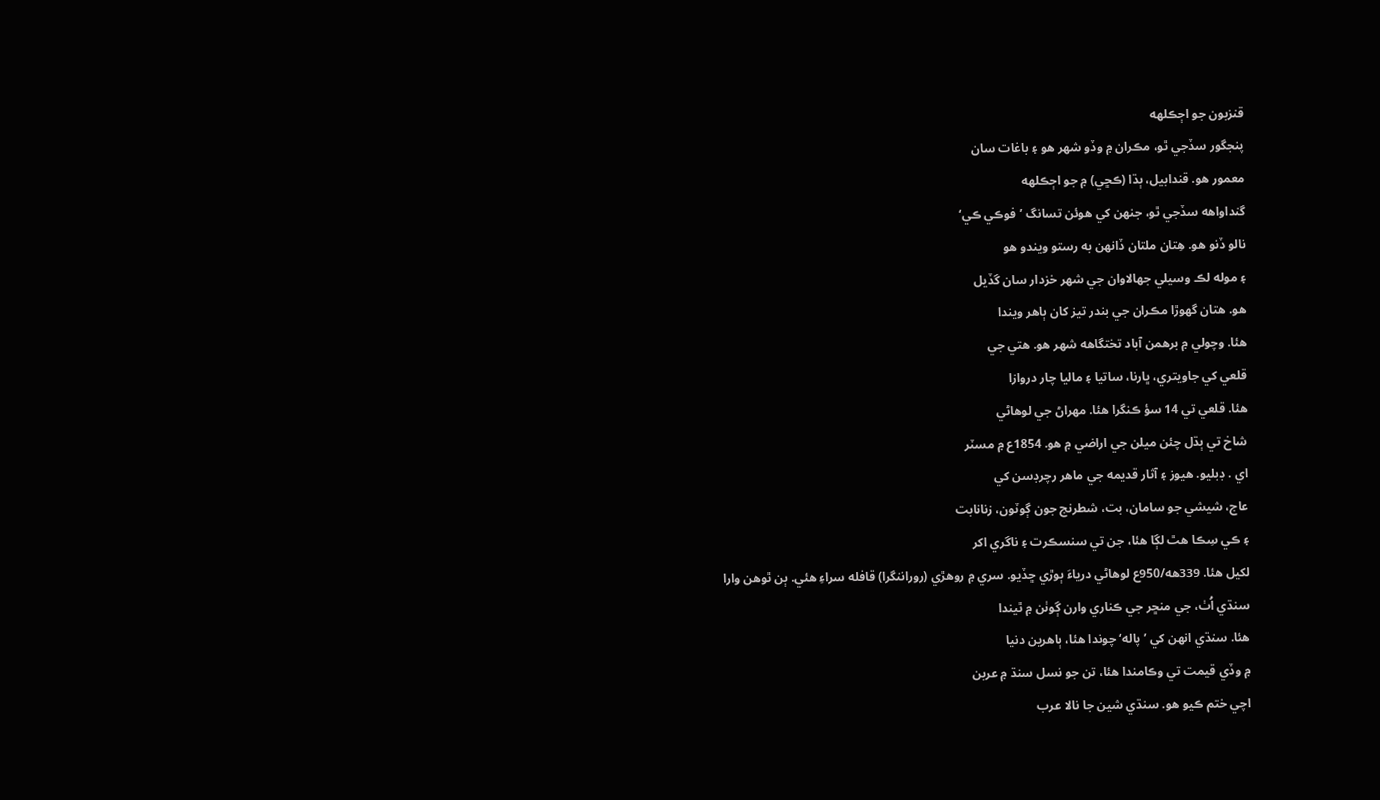قنزبون جو اڄڪلھه
پنجگور سڏجي ٿو، مڪران ۾ وڏو شھر هو ۽ باغات سان
معمور هو. قندابيل، ٻڌا (ڪڇي) ۾ جو اڄڪلھه
گنداواهه سڏجي ٿو، جنھن کي هوئن تسانگ ’فوڪي ڪي‘
نالو ڏنو هو. هِتان ملتان ڏانھن به رستو ويندو هو
۽ موله لڪ وسيلي جھالاوان جي شھر خزدار سان گڏيل
هو. هتان گهوڙا مڪران جي بندر تيز کان ٻاهر ويندا
هئا. وچولي ۾ برهمن آباد تختگاهه شھر هو. هتي جي
قلعي کي جاويتري، ڀارنا، ساتيا ۽ ماليا چار دروازا
هئا. قلعي تي 14 سؤ ڪنگرا هئا. مھراڻ جي لوهاڻي
شاخ تي ٻڌل چئن ميلن جي اراضي ۾ هو. 1854ع ۾ مسٽر
اي . ڊبليو. هيوز ۽ آثار قديمه جي ماهر رچرڊسن کي
عاج، شيشي جو سامان، بت، شطرنج جون ڳوٽون، زنانابت
۽ ڪي سِڪا هٿ لڳا هئا، جن تي سنسڪرت ۽ ناگري اکر
لکيل هئا. 339هه/950ع لوهاڻي درياءَ ٻوڙي ڇڏيو. سري ۾ روهڙي (روراننگرا) قافله سراءِ هئي. ٻن ٿوهن وارا
سنڌي اُٺ، جي منڇر جي ڪناري وارن ڳوٺن ۾ ٿيندا
هئا. سنڌي انھن کي ’پاله‘ چوندا هئا، ٻاهرين دنيا
۾ وڏي قيمت تي وڪامندا هئا، تن جو نسل سنڌ ۾ عربن
اچي ختم ڪيو هو. سنڌي شين جا نالا عرب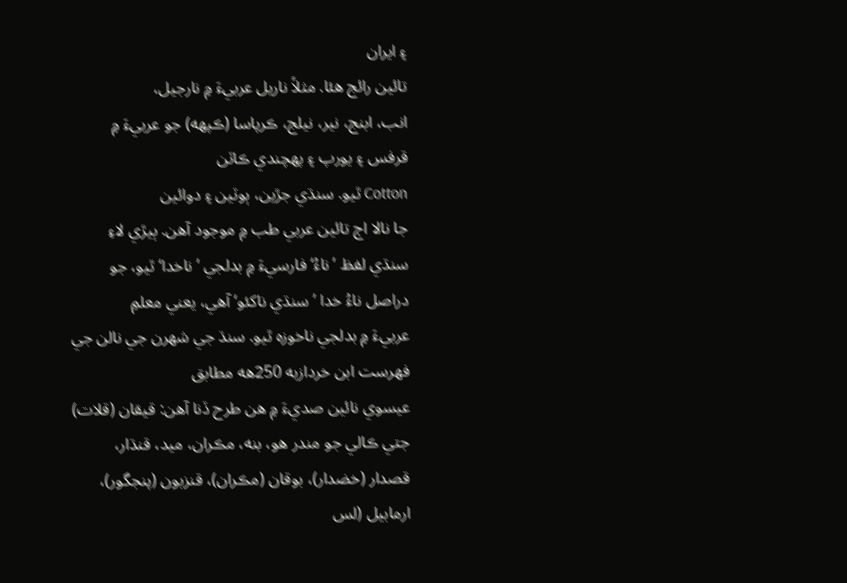۽ ايران
تائين رائج هئا. مثلاً ناريل عربيءَ ۾ نارجيل،
انب، ابنج، نير، نيلج، ڪرپاسا (ڪپهه) جو عربيءَ ۾
قرفس ۽ يورپ ۽ پھچندي ڪاٽن
Cotton ٿيو. سنڌي جڙين، ٻوٽين ۽ دوائين
جا نالا اڄ تائين عربي طب ۾ موجود آهن. ٻيڙي لاءِ
سنڌي لفظ ’ناءُ‘ فارسيءَ ۾ بدلجي ’ناخدا‘ ٿيو، جو
دراصل ناءُ خدا ’سنڌي ناکئو‘ آهي، يعني معلمِ
عربيءَ ۾ بدلجي ناخوزه ٿيو. سنڌ جي شھرن جي نالن جي فهرست ابن خردازبه 250هه مطابق
عيسوي نائين صديءَ ۾ هن طرح ڏنا آهن: قيقان (قلات)
جتي ڪالي جو مندر هو، بنه، مڪران، ميد، قنڌار،
قصدار (خضدار)، بوقان (مڪران)، قنزبون (پنجگور)،
ارمابيل (لس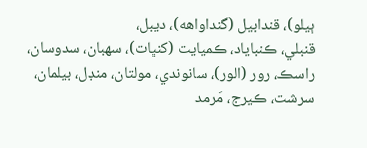ٻيلو)، قندابيل (گنداواهه)، ديبل،
قنبلي، ڪنباياد، ڪميايت (کنڀات)، سهبان، سدوسان،
راسڪ، رور (الور)، سانوندي، مولتان، منڊل، بيلمان،
سرشت، ڪيرج، مَرمد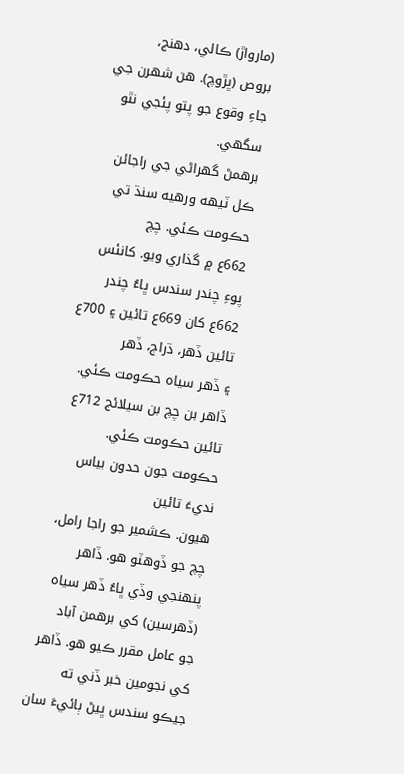(مارواڙ) ڪالي، دهنج،
بروص (ڀڙوچ). هن شھرن جي جاءِ وقوع جو پتو پئجي نٿو
سگهي.
برهمڻ گهراڻي جي راجائن ڪل ٽيھه ورهيه سنڌ تي حڪومت ڪئي. چچ
662ع ۾ گذاري ويو. کانئس پوءِ چندر سندس ڀاءُ چندر
662ع کان 669ع تائين ۽ 700ع تائين ڏهر، ڌراج، ڏهر
۽ ڏهر سياه حڪومت ڪئي. ڏاهر بن چچ بن سيلائج 712ع
تائين حڪومت ڪئي. حڪومت جون حدون بياس نديءَ تائين
هيون. ڪشمير جو راجا رامل، چچ جو ڏوهٽو هو. ڏاهر
پنھنجي وڏي ڀاءُ ڏهر سياه (ڏهرسين) کي برهمن آباد
جو عامل مقرر ڪيو هو. ڏاهر کي نجومين خبر ڏني ته
جيڪو سندس ڀيڻ ٻائيءَ سان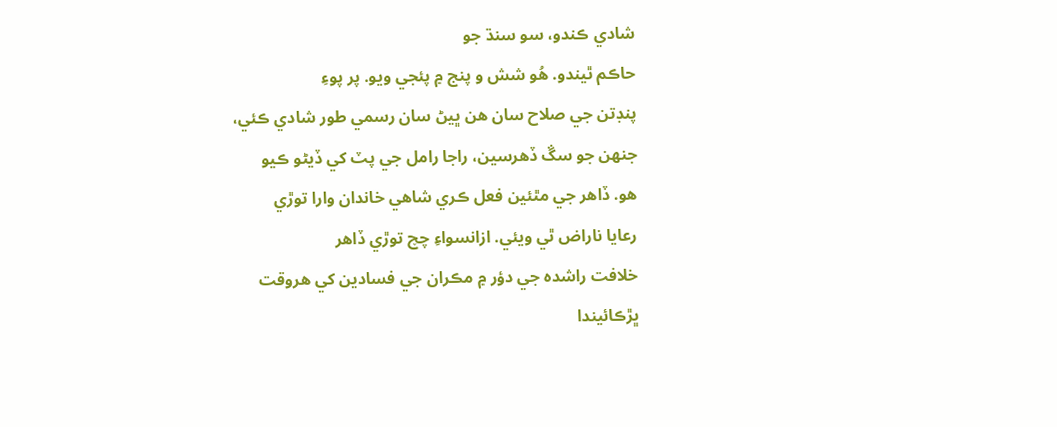شادي ڪندو، سو سنڌ جو
حاڪم ٿيندو. هُو شش و پنج ۾ پئجي ويو. پر پوءِ
پنڊتن جي صلاح سان هن ڀيڻ سان رسمي طور شادي ڪئي،
جنھن جو سڱ ڏهرسين، راجا رامل جي پٽ کي ڏيڻو ڪيو
هو. ڏاهر جي مٿئين فعل ڪري شاهي خاندان وارا توڙي
رعايا ناراض ٿي ويئي. ازانسواءِ چچ توڙي ڏاهر
خلافت راشده جي دؤر ۾ مڪران جي فسادين کي هروقت
ڀڙڪائيندا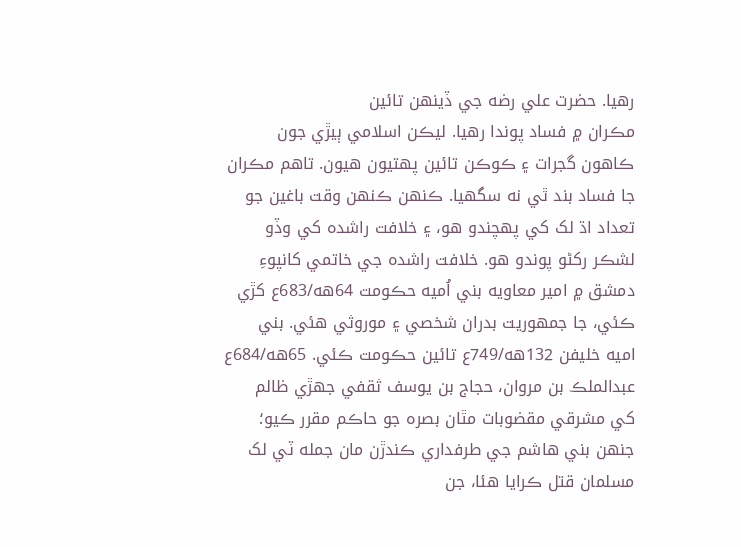رهيا. حضرت علي رضه جي ڏينھن تائين
مڪران ۾ فساد پوندا رهيا. ليڪن اسلامي ٻيڙي جون
ڪاهون گجرات ۽ ڪوڪن تائين پھتيون هيون. تاهم مڪران
جا فساد بند ٿي نه سگهيا. ڪنھن ڪنھن وقت باغين جو
تعداد اڌ لک کي پھچندو هو، ۽ خلافت راشده کي وڏو
لشڪر رکڻو پوندو هو. خلافت راشده جي خاتمي کانپوءِ
دمشق ۾ امير معاويه بني اُميه حڪومت 64هه/683ع کڙي
ڪئي، جا جمهوريت بدران شخصي ۽ موروثي هئي. بني
اميه خليفن 132هه/749ع تائين حڪومت ڪئي. 65هه/684ع
عبدالملڪ بن مروان، حجاج بن يوسف ثقفي جهڙي ظالم
کي مشرقي مقضوبات مٿان بصره جو حاڪم مقرر ڪيو؛
جنھن بني هاشم جي طرفداري ڪندڙن مان جمله ٽي لک
مسلمان قتل ڪرايا هئا، جن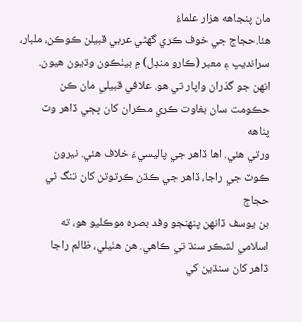مان پنجاهه هزار علماءُ
هئا.حجاج جي خوف ڪري گهڻي عربي قبيلن ڪوڪن، ملبار،
سرانديپ ۽ معبر (ڪارو منڊل) ۾ بيٺڪون وڌيون هيون.
انھن جو گذران واپار تي هو. علافي قبيلي مان ڪن
حڪومت سان بغاوت ڪري مڪران کان ڀڄي ڏاهر وٽ پناهه
ورتي هئي. اها ڏاهر جي پاليسيءَ خلاف هئي. نيرون
ڪوٽ جي راجا، ڏاهر جي ڪڌن ڪرتوتن کان تنگ ٿي حجاج
بن يوسف ڏانھن پنھنجو وفد بصره موڪليو هو، ته
اسلامي لشڪر سنڌ تي ڪاهي. هن هٺيلي، ظالم راجا
ڏاهر کان سنڌين کي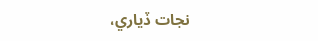نجات ڏياري،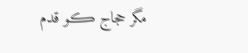مگر حجاج ڪو قدم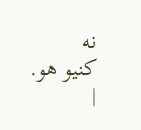نه
کنيو هو.
|